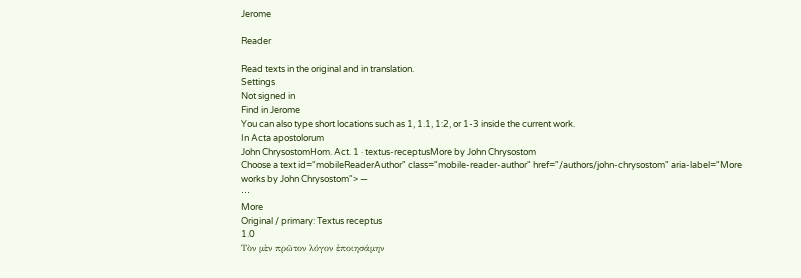Jerome

Reader

Read texts in the original and in translation.
Settings
Not signed in
Find in Jerome
You can also type short locations such as 1, 1.1, 1:2, or 1-3 inside the current work.
In Acta apostolorum
John ChrysostomHom. Act. 1 · textus-receptusMore by John Chrysostom
Choose a text id="mobileReaderAuthor" class="mobile-reader-author" href="/authors/john-chrysostom" aria-label="More works by John Chrysostom"> —
⋯
More
Original / primary: Textus receptus
1.0
Τὸν µὲν πρῶτον λόγον ἐποιησάµην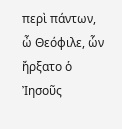περὶ πάντων, ὦ Θεόφιλε, ὧν ἤρξατο ὁ Ἰησοῦς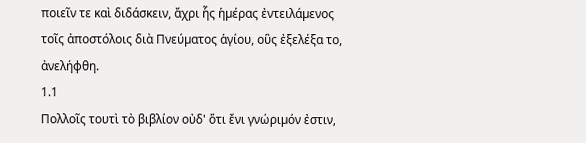ποιεῖν τε καὶ διδάσκειν, ἄχρι ἧς ἡµέρας ἐντειλάµενος τοῖς ἀποστόλοις διὰ Πνεύµατος ἁγίου, οὓς ἐξελέξα το, ἀνελήφθη.
1.1
Πολλοῖς τουτὶ τὸ βιβλίον οὐδ' ὅτι ἔνι γνώριµόν ἐστιν,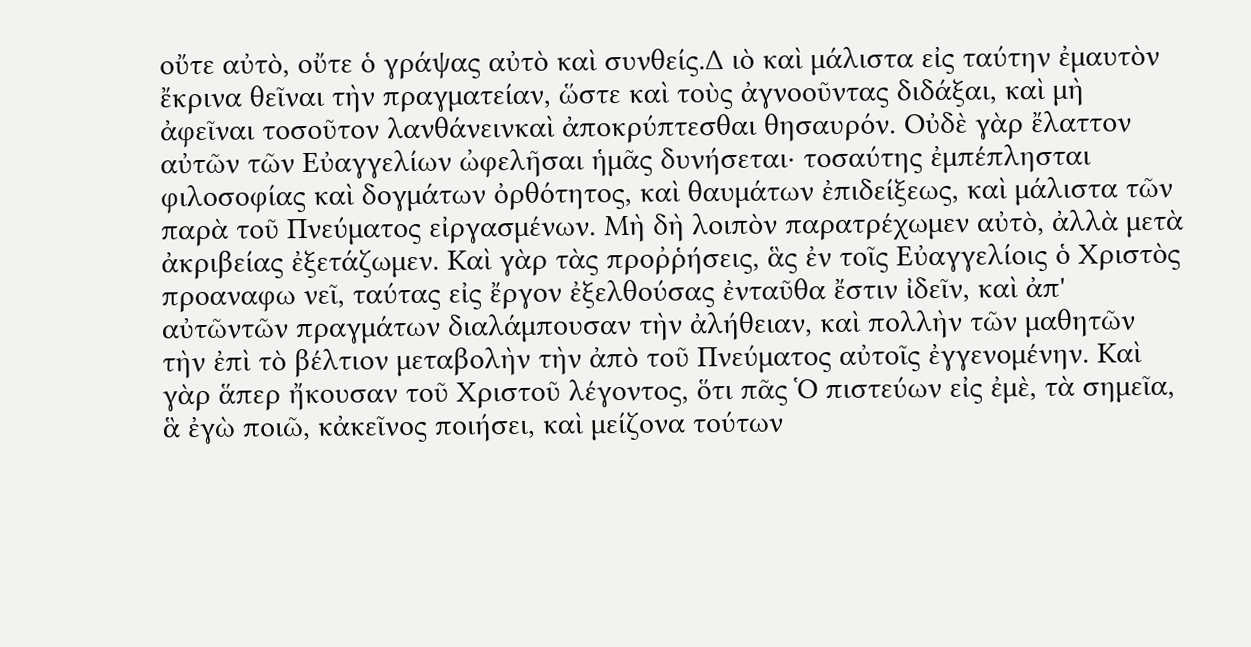οὔτε αὐτὸ, οὔτε ὁ γράψας αὐτὸ καὶ συνθείς.∆ ιὸ καὶ µάλιστα εἰς ταύτην ἐµαυτὸν ἔκρινα θεῖναι τὴν πραγµατείαν, ὥστε καὶ τοὺς ἀγνοοῦντας διδάξαι, καὶ µὴ ἀφεῖναι τοσοῦτον λανθάνεινκαὶ ἀποκρύπτεσθαι θησαυρόν. Οὐδὲ γὰρ ἔλαττον αὐτῶν τῶν Εὐαγγελίων ὠφελῆσαι ἡµᾶς δυνήσεται· τοσαύτης ἐµπέπλησται φιλοσοφίας καὶ δογµάτων ὀρθότητος, καὶ θαυµάτων ἐπιδείξεως, καὶ µάλιστα τῶν παρὰ τοῦ Πνεύµατος εἰργασµένων. Μὴ δὴ λοιπὸν παρατρέχωµεν αὐτὸ, ἀλλὰ µετὰ ἀκριβείας ἐξετάζωµεν. Καὶ γὰρ τὰς προῤῥήσεις, ἃς ἐν τοῖς Εὐαγγελίοις ὁ Χριστὸς προαναφω νεῖ, ταύτας εἰς ἔργον ἐξελθούσας ἐνταῦθα ἔστιν ἰδεῖν, καὶ ἀπ' αὐτῶντῶν πραγµάτων διαλάµπουσαν τὴν ἀλήθειαν, καὶ πολλὴν τῶν µαθητῶν τὴν ἐπὶ τὸ βέλτιον µεταβολὴν τὴν ἀπὸ τοῦ Πνεύµατος αὐτοῖς ἐγγενοµένην. Καὶ γὰρ ἅπερ ἤκουσαν τοῦ Χριστοῦ λέγοντος, ὅτι πᾶς Ὁ πιστεύων εἰς ἐµὲ, τὰ σηµεῖα, ἃ ἐγὼ ποιῶ, κἀκεῖνος ποιήσει, καὶ µείζονα τούτων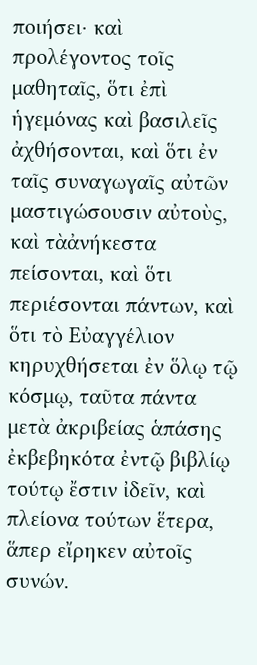ποιήσει· καὶ προλέγοντος τοῖς µαθηταῖς, ὅτι ἐπὶ ἡγεµόνας καὶ βασιλεῖς ἀχθήσονται, καὶ ὅτι ἐν ταῖς συναγωγαῖς αὐτῶν µαστιγώσουσιν αὐτοὺς, καὶ τὰἀνήκεστα πείσονται, καὶ ὅτι περιέσονται πάντων, καὶ ὅτι τὸ Εὐαγγέλιον κηρυχθήσεται ἐν ὅλῳ τῷ κόσµῳ, ταῦτα πάντα µετὰ ἀκριβείας ἁπάσης ἐκβεβηκότα ἐντῷ βιβλίῳ τούτῳ ἔστιν ἰδεῖν, καὶ πλείονα τούτων ἕτερα, ἅπερ εἴρηκεν αὐτοῖς συνών.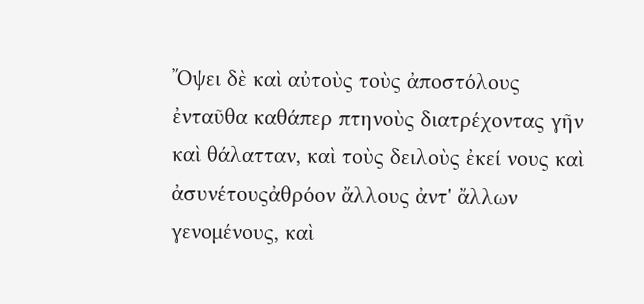Ὄψει δὲ καὶ αὐτοὺς τοὺς ἀποστόλους ἐνταῦθα καθάπερ πτηνοὺς διατρέχοντας γῆν καὶ θάλατταν, καὶ τοὺς δειλοὺς ἐκεί νους καὶ ἀσυνέτουςἀθρόον ἄλλους ἀντ' ἄλλων γενοµένους, καὶ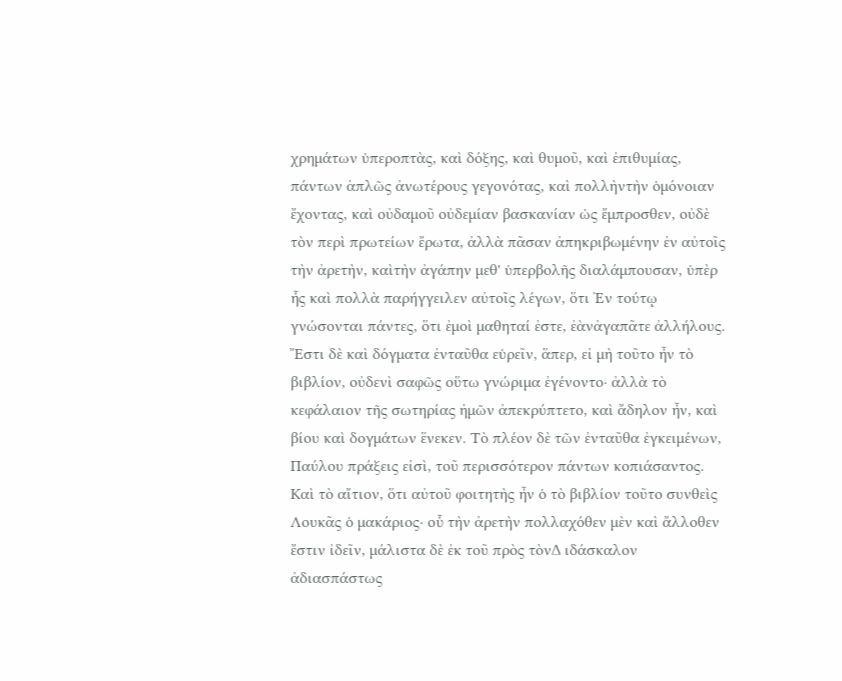χρηµάτων ὑπεροπτὰς, καὶ δόξης, καὶ θυµοῦ, καὶ ἐπιθυµίας, πάντων ἁπλῶς ἀνωτέρους γεγονότας, καὶ πολλὴντὴν ὁµόνοιαν ἔχοντας, καὶ οὐδαµοῦ οὐδεµίαν βασκανίαν ὡς ἔµπροσθεν, οὐδὲ τὸν περὶ πρωτείων ἔρωτα, ἀλλὰ πᾶσαν ἀπηκριβωµένην ἐν αὐτοῖς τὴν ἀρετὴν, καὶτὴν ἀγάπην µεθ' ὑπερβολῆς διαλάµπουσαν, ὑπὲρ ἧς καὶ πολλὰ παρήγγειλεν αὐτοῖς λέγων, ὅτι Ἐν τούτῳ γνώσονται πάντες, ὅτι ἐµοὶ µαθηταί ἐστε, ἐὰνἀγαπᾶτε ἀλλήλους. Ἔστι δὲ καὶ δόγµατα ἐνταῦθα εὑρεῖν, ἅπερ, εἰ µὴ τοῦτο ἦν τὸ βιβλίον, οὐδενὶ σαφῶς οὕτω γνώριµα ἐγένοντο· ἀλλὰ τὸ κεφάλαιον τῆς σωτηρίας ἡµῶν ἀπεκρύπτετο, καὶ ἄδηλον ἦν, καὶ βίου καὶ δογµάτων ἕνεκεν. Τὸ πλέον δὲ τῶν ἐνταῦθα ἐγκειµένων, Παύλου πράξεις εἰσὶ, τοῦ περισσότερον πάντων κοπιάσαντος. Καὶ τὸ αἴτιον, ὅτι αὐτοῦ φοιτητὴς ἦν ὁ τὸ βιβλίον τοῦτο συνθεὶς Λουκᾶς ὁ µακάριος· οὗ τὴν ἀρετὴν πολλαχόθεν µὲν καὶ ἄλλοθεν ἔστιν ἰδεῖν, µάλιστα δὲ ἐκ τοῦ πρὸς τὸν∆ ιδάσκαλον ἀδιασπάστως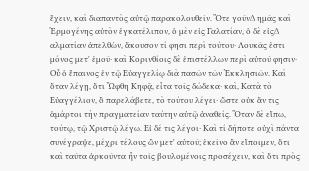ἔχειν, καὶ διαπαντὸς αὐτῷ παρακολουθεῖν. Ὅτε γοῦν∆ ηµᾶς καὶ Ἑρµογένης αὐτὸν ἐγκατέλιπον, ὁ µὲν εἰς Γαλατίαν, ὁ δὲ εἰς∆ αλµατίαν ἀπελθὼν, ἄκουσον τί φησι περὶ τούτου· Λουκᾶς ἐστι µόνος µετ' ἐµοῦ· καὶ Κορινθίοις δὲ ἐπιστέλλων περὶ αὐτοῦ φησιν· Οὗ ὁ ἔπαινος ἐν τῷ Εὐαγγελίῳ διὰ πασῶν τῶν Ἐκκλησιῶν. Καὶ ὅταν λέγῃ, ὅτι Ὤφθη Κηφᾷ, εἶτα τοῖς δώδεκα· καὶ, Κατὰ τὸ Εὐαγγέλιον, ὃ παρελάβετε, τὸ τούτου λέγει· ὥστε οὐκ ἄν τις ἁµάρτοι τὴν πραγµατείαν ταύτην αὐτῷ ἀναθείς. Ὅταν δὲ εἴπω, τούτῳ, τῷ Χριστῷ λέγω. Εἰ δέ τις λέγοι· Καὶ τί δήποτε οὐχὶ πάντα συνέγραψε, µέχρι τέλους ὢν µετ' αὐτοῦ; ἐκεῖνο ἂν εἴποιµεν, ὅτι καὶ ταῦτα ἀρκοῦντα ἦν τοῖς βουλοµένοις προσέχειν, καὶ ὅτι πρὸς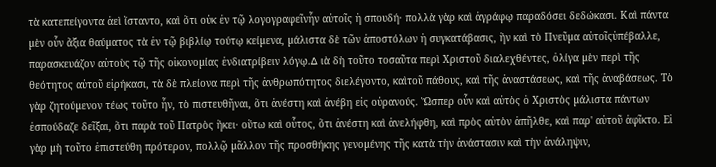τὰ κατεπείγοντα ἀεὶ ἵσταντο, καὶ ὅτι οὐκ ἐν τῷ λογογραφεῖνἦν αὐτοῖς ἡ σπουδή· πολλὰ γὰρ καὶ ἀγράφῳ παραδόσει δεδώκασι. Καὶ πάντα µὲν οὖν ἄξια θαύµατος τὰ ἐν τῷ βιβλίῳ τούτῳ κείµενα, µάλιστα δὲ τῶν ἀποστόλων ἡ συγκατάβασις, ἣν καὶ τὸ Πνεῦµα αὐτοῖςὑπέβαλλε, παρασκευάζον αὐτοὺς τῷ τῆς οἰκονοµίας ἐνδιατρίβειν λόγῳ.∆ ιὰ δὴ τοῦτο τοσαῦτα περὶ Χριστοῦ διαλεχθέντες, ὀλίγα µὲν περὶ τῆς θεότητος αὐτοῦ εἰρήκασι, τὰ δὲ πλείονα περὶ τῆς ἀνθρωπότητος διελέγοντο, καὶτοῦ πάθους, καὶ τῆς ἀναστάσεως, καὶ τῆς ἀναβάσεως. Τὸ γὰρ ζητούµενον τέως τοῦτο ἦν, τὸ πιστευθῆναι, ὅτι ἀνέστη καὶ ἀνέβη εἰς οὐρανούς. Ὥσπερ οὖν καὶ αὐτὸς ὁ Χριστὸς µάλιστα πάντων ἐσπούδαζε δεῖξαι, ὅτι παρὰ τοῦ Πατρὸς ἥκει· οὕτω καὶ οὗτος, ὅτι ἀνέστη καὶ ἀνελήφθη, καὶ πρὸς αὐτὸν ἀπῆλθε, καὶ παρ' αὐτοῦ ἀφῖκτο. Εἰ γὰρ µὴ τοῦτο ἐπιστεύθη πρότερον, πολλῷ µᾶλλον τῆς προσθήκης γενοµένης τῆς κατὰ τὴν ἀνάστασιν καὶ τὴν ἀνάληψιν,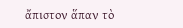ἄπιστον ἅπαν τὸ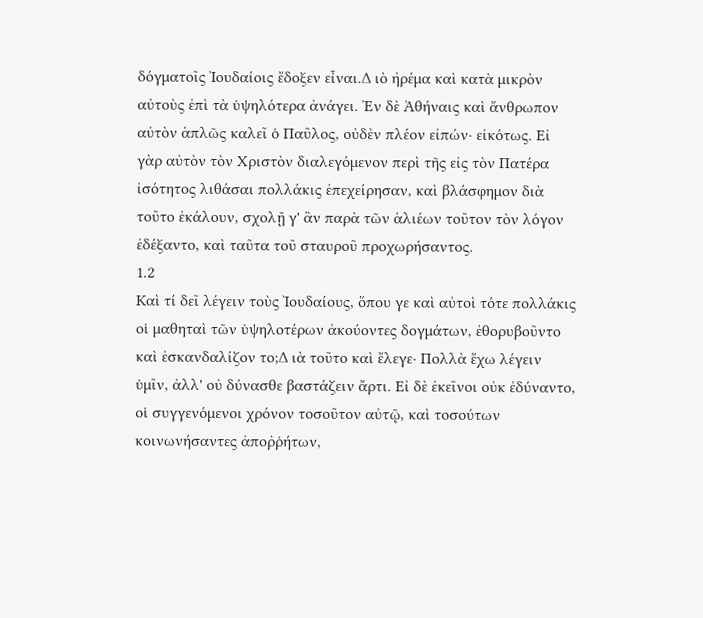δόγµατοῖς Ἰουδαίοις ἔδοξεν εἶναι.∆ ιὸ ἠρέµα καὶ κατὰ µικρὸν αὐτοὺς ἐπὶ τὰ ὑψηλότερα ἀνάγει. Ἐν δὲ Ἀθήναις καὶ ἄνθρωπον αὐτὸν ἁπλῶς καλεῖ ὁ Παῦλος, οὐδὲν πλέον εἰπών· εἰκότως. Εἰ γὰρ αὐτὸν τὸν Χριστὸν διαλεγόµενον περὶ τῆς εἰς τὸν Πατέρα ἰσότητος λιθάσαι πολλάκις ἐπεχείρησαν, καὶ βλάσφηµον διὰ τοῦτο ἐκάλουν, σχολῇ γ' ἂν παρὰ τῶν ἁλιέων τοῦτον τὸν λόγον ἐδέξαντο, καὶ ταῦτα τοῦ σταυροῦ προχωρήσαντος.
1.2
Καὶ τί δεῖ λέγειν τοὺς Ἰουδαίους, ὅπου γε καὶ αὐτοὶ τότε πολλάκις οἱ µαθηταὶ τῶν ὑψηλοτέρων ἀκούοντες δογµάτων, ἐθορυβοῦντο καὶ ἐσκανδαλίζον το;∆ ιὰ τοῦτο καὶ ἔλεγε· Πολλὰ ἔχω λέγειν ὑµῖν, ἀλλ' οὐ δύνασθε βαστάζειν ἄρτι. Εἰ δὲ ἐκεῖνοι οὐκ ἐδύναντο, οἱ συγγενόµενοι χρόνον τοσοῦτον αὐτῷ, καὶ τοσούτων κοινωνήσαντες ἀποῤῥήτων,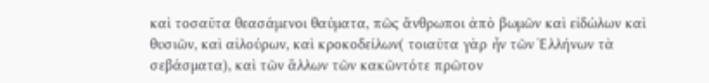καὶ τοσαῦτα θεασάµενοι θαύµατα, πῶς ἄνθρωποι ἀπὸ βωµῶν καὶ εἰδώλων καὶ θυσιῶν, καὶ αἰλούρων, καὶ κροκοδείλων( τοιαῦτα γὰρ ἦν τῶν Ἑλλήνων τὰ σεβάσµατα), καὶ τῶν ἄλλων τῶν κακῶντότε πρῶτον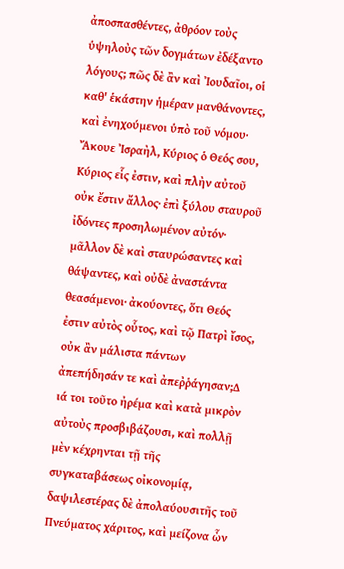ἀποσπασθέντες, ἀθρόον τοὺς ὑψηλοὺς τῶν δογµάτων ἐδέξαντο λόγους; πῶς δὲ ἂν καὶ Ἰουδαῖοι, οἱ καθ' ἑκάστην ἡµέραν µανθάνοντες, καὶ ἐνηχούµενοι ὑπὸ τοῦ νόµου· Ἄκουε Ἰσραὴλ, Κύριος ὁ Θεός σου, Κύριος εἷς ἐστιν, καὶ πλὴν αὐτοῦ οὐκ ἔστιν ἄλλος· ἐπὶ ξύλου σταυροῦ ἰδόντες προσηλωµένον αὐτόν· µᾶλλον δὲ καὶ σταυρώσαντες καὶ θάψαντες, καὶ οὐδὲ ἀναστάντα θεασάµενοι· ἀκούοντες, ὅτι Θεός ἐστιν αὐτὸς οὗτος, καὶ τῷ Πατρὶ ἴσος, οὐκ ἂν µάλιστα πάντων ἀπεπήδησάν τε καὶ ἀπεῤῥάγησαν;∆ ιά τοι τοῦτο ἠρέµα καὶ κατὰ µικρὸν αὐτοὺς προσβιβάζουσι, καὶ πολλῇ µὲν κέχρηνται τῇ τῆς συγκαταβάσεως οἰκονοµίᾳ, δαψιλεστέρας δὲ ἀπολαύουσιτῆς τοῦ Πνεύµατος χάριτος, καὶ µείζονα ὧν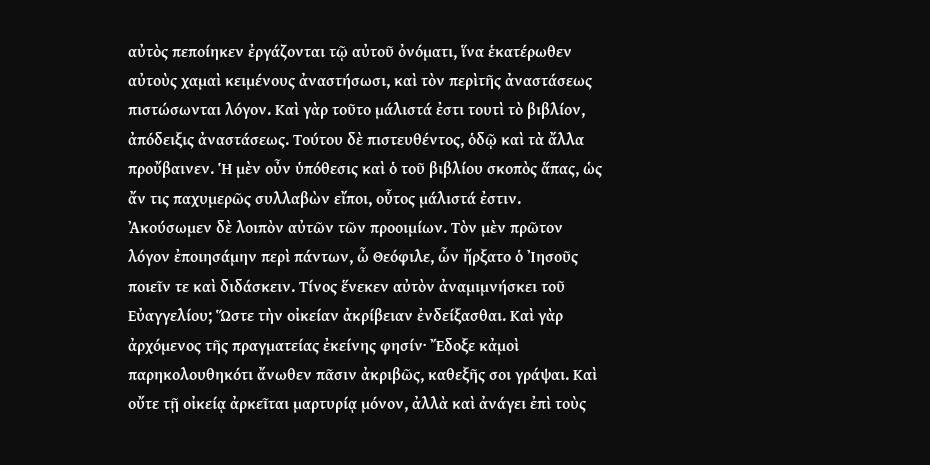αὐτὸς πεποίηκεν ἐργάζονται τῷ αὐτοῦ ὀνόµατι, ἵνα ἑκατέρωθεν αὐτοὺς χαµαὶ κειµένους ἀναστήσωσι, καὶ τὸν περὶτῆς ἀναστάσεως πιστώσωνται λόγον. Καὶ γὰρ τοῦτο µάλιστά ἐστι τουτὶ τὸ βιβλίον, ἀπόδειξις ἀναστάσεως. Τούτου δὲ πιστευθέντος, ὁδῷ καὶ τὰ ἄλλα προὔβαινεν. Ἡ µὲν οὖν ὑπόθεσις καὶ ὁ τοῦ βιβλίου σκοπὸς ἅπας, ὡς ἄν τις παχυµερῶς συλλαβὼν εἴποι, οὗτος µάλιστά ἐστιν. Ἀκούσωµεν δὲ λοιπὸν αὐτῶν τῶν προοιµίων. Τὸν µὲν πρῶτον λόγον ἐποιησάµην περὶ πάντων, ὦ Θεόφιλε, ὧν ἤρξατο ὁ Ἰησοῦς ποιεῖν τε καὶ διδάσκειν. Τίνος ἕνεκεν αὐτὸν ἀναµιµνήσκει τοῦ Εὐαγγελίου; Ὥστε τὴν οἰκείαν ἀκρίβειαν ἐνδείξασθαι. Καὶ γὰρ ἀρχόµενος τῆς πραγµατείας ἐκείνης φησίν· Ἔδοξε κἀµοὶ παρηκολουθηκότι ἄνωθεν πᾶσιν ἀκριβῶς, καθεξῆς σοι γράψαι. Καὶ οὔτε τῇ οἰκείᾳ ἀρκεῖται µαρτυρίᾳ µόνον, ἀλλὰ καὶ ἀνάγει ἐπὶ τοὺς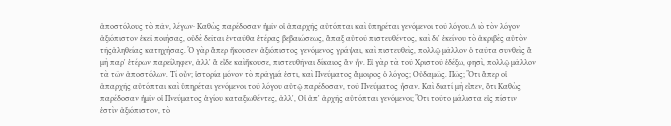ἀποστόλους τὸ πᾶν, λέγων· Καθὼς παρέδοσαν ἡµῖν οἱ ἀπαρχῆς αὐτόπται καὶ ὑπηρέται γενόµενοι τοῦ λόγου.∆ ιὸ τὸν λόγον ἀξιόπιστον ἐκεῖ ποιήσας, οὐδὲ δεῖται ἐνταῦθα ἑτέρας βεβαιώσεως, ἅπαξ αὐτοῦ πιστευθέντος, καὶ δι' ἐκείνου τὸ ἀκριβὲς αὐτὸν τῆςἀληθείας κατηχήσας. Ὁ γὰρ ἅπερ ἤκουσεν ἀξιόπιστος γενόµενος γράψαι, καὶ πιστευθεὶς, πολλῷ µᾶλλον ὁ ταῦτα συνθεὶς ἃ µὴ παρ' ἑτέρων παρείληφεν, ἀλλ' ἃ εἶδε καὶἤκουσε, πιστευθῆναι δίκαιος ἂν ἦν. Εἰ γὰρ τὰ τοῦ Χριστοῦ ἐδέξω, φησὶ, πολλῷ µᾶλλον τὰ τῶν ἀποστόλων. Τί οὖν; ἱστορία µόνον τὸ πρᾶγµά ἐστι, καὶ Πνεύµατος ἄµοιρος ὁ λόγος; Οὐδαµῶς. Πῶς; Ὅτι ἅπερ οἱ ἀπαρχῆς αὐτόπται καὶ ὑπηρέται γενόµενοι τοῦ λόγου αὐτῷ παρέδοσαν, τοῦ Πνεύµατος ἦσαν. Καὶ διατί µὴ εἶπεν, ὅτι Καθὼς παρέδοσαν ἡµῖν οἱ Πνεύµατος ἁγίου καταξιωθέντες, ἀλλ', Οἱ ἀπ' ἀρχῆς αὐτόπται γενόµενοι; Ὅτι τοῦτο µάλιστα εἰς πίστιν ἐστὶν ἀξιόπιστον, τὸ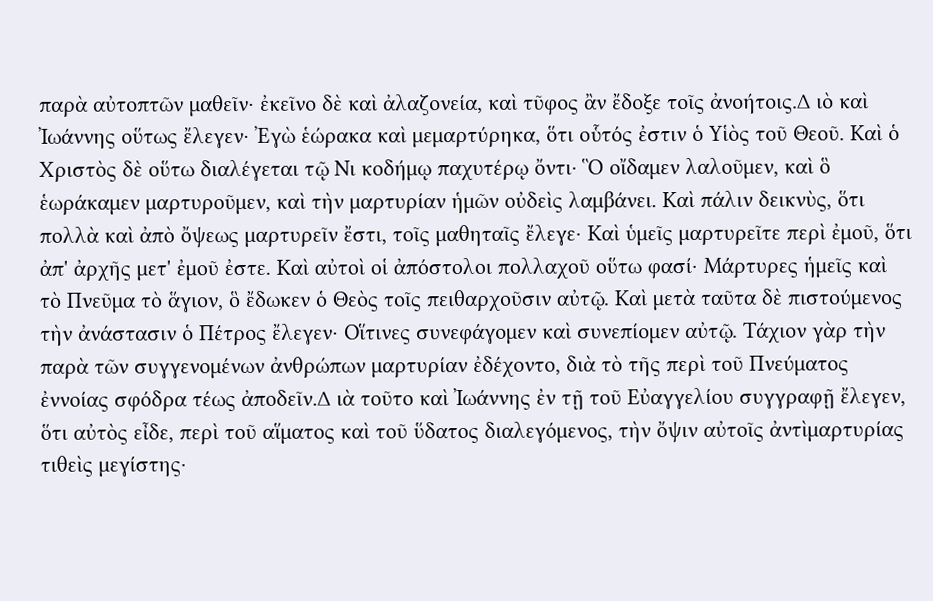παρὰ αὐτοπτῶν µαθεῖν· ἐκεῖνο δὲ καὶ ἀλαζονεία, καὶ τῦφος ἂν ἔδοξε τοῖς ἀνοήτοις.∆ ιὸ καὶ Ἰωάννης οὕτως ἔλεγεν· Ἐγὼ ἑώρακα καὶ µεµαρτύρηκα, ὅτι οὗτός ἐστιν ὁ Υἱὸς τοῦ Θεοῦ. Καὶ ὁ Χριστὸς δὲ οὕτω διαλέγεται τῷ Νι κοδήµῳ παχυτέρῳ ὄντι· Ὃ οἴδαµεν λαλοῦµεν, καὶ ὃ ἑωράκαµεν µαρτυροῦµεν, καὶ τὴν µαρτυρίαν ἡµῶν οὐδεὶς λαµβάνει. Καὶ πάλιν δεικνὺς, ὅτι πολλὰ καὶ ἀπὸ ὄψεως µαρτυρεῖν ἔστι, τοῖς µαθηταῖς ἔλεγε· Καὶ ὑµεῖς µαρτυρεῖτε περὶ ἐµοῦ, ὅτι ἀπ' ἀρχῆς µετ' ἐµοῦ ἐστε. Καὶ αὐτοὶ οἱ ἀπόστολοι πολλαχοῦ οὕτω φασί· Μάρτυρες ἡµεῖς καὶ τὸ Πνεῦµα τὸ ἅγιον, ὃ ἔδωκεν ὁ Θεὸς τοῖς πειθαρχοῦσιν αὐτῷ. Καὶ µετὰ ταῦτα δὲ πιστούµενος τὴν ἀνάστασιν ὁ Πέτρος ἔλεγεν· Οἵτινες συνεφάγοµεν καὶ συνεπίοµεν αὐτῷ. Τάχιον γὰρ τὴν παρὰ τῶν συγγενοµένων ἀνθρώπων µαρτυρίαν ἐδέχοντο, διὰ τὸ τῆς περὶ τοῦ Πνεύµατος ἐννοίας σφόδρα τέως ἀποδεῖν.∆ ιὰ τοῦτο καὶ Ἰωάννης ἐν τῇ τοῦ Εὐαγγελίου συγγραφῇ ἔλεγεν, ὅτι αὐτὸς εἶδε, περὶ τοῦ αἵµατος καὶ τοῦ ὕδατος διαλεγόµενος, τὴν ὄψιν αὐτοῖς ἀντὶµαρτυρίας τιθεὶς µεγίστης·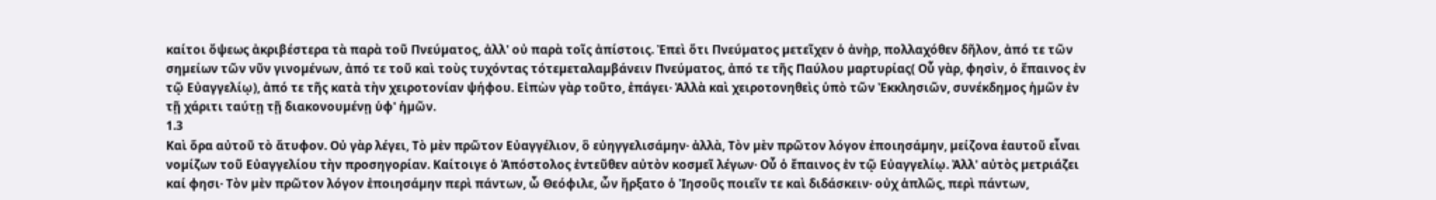καίτοι ὄψεως ἀκριβέστερα τὰ παρὰ τοῦ Πνεύµατος, ἀλλ' οὐ παρὰ τοῖς ἀπίστοις. Ἐπεὶ ὅτι Πνεύµατος µετεῖχεν ὁ ἀνὴρ, πολλαχόθεν δῆλον, ἀπό τε τῶν σηµείων τῶν νῦν γινοµένων, ἀπό τε τοῦ καὶ τοὺς τυχόντας τότεµεταλαµβάνειν Πνεύµατος, ἀπό τε τῆς Παύλου µαρτυρίας( Οὗ γὰρ, φησὶν, ὁ ἔπαινος ἐν τῷ Εὐαγγελίῳ), ἀπό τε τῆς κατὰ τὴν χειροτονίαν ψήφου. Εἰπὼν γὰρ τοῦτο, ἐπάγει· Ἀλλὰ καὶ χειροτονηθεὶς ὑπὸ τῶν Ἐκκλησιῶν, συνέκδηµος ἡµῶν ἐν τῇ χάριτι ταύτῃ τῇ διακονουµένῃ ὑφ' ἡµῶν.
1.3
Καὶ ὅρα αὐτοῦ τὸ ἄτυφον. Οὐ γὰρ λέγει, Τὸ µὲν πρῶτον Εὐαγγέλιον, ὃ εὐηγγελισάµην· ἀλλὰ, Τὸν µὲν πρῶτον λόγον ἐποιησάµην, µείζονα ἑαυτοῦ εἶναι νοµίζων τοῦ Εὐαγγελίου τὴν προσηγορίαν. Καίτοιγε ὁ Ἀπόστολος ἐντεῦθεν αὐτὸν κοσµεῖ λέγων· Οὗ ὁ ἔπαινος ἐν τῷ Εὐαγγελίῳ. Ἀλλ' αὐτὸς µετριάζει καί φησι· Τὸν µὲν πρῶτον λόγον ἐποιησάµην περὶ πάντων, ὦ Θεόφιλε, ὧν ἤρξατο ὁ Ἰησοῦς ποιεῖν τε καὶ διδάσκειν· οὐχ ἁπλῶς, περὶ πάντων,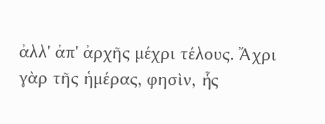ἀλλ' ἀπ' ἀρχῆς µέχρι τέλους. Ἄχρι γὰρ τῆς ἡµέρας, φησὶν, ἧς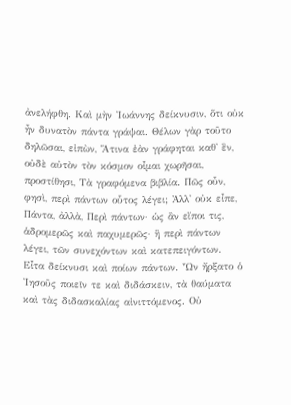ἀνελήφθη. Καὶ µὴν Ἰωάννης δείκνυσιν, ὅτι οὐκ ἦν δυνατὸν πάντα γράψαι. Θέλων γὰρ τοῦτο δηλῶσαι, εἰπὼν, Ἅτινα ἐὰν γράφηται καθ' ἓν, οὐδὲ αὐτὸν τὸν κόσµον οἶµαι χωρῆσαι, προστίθησι, Τὰ γραφόµενα βιβλία. Πῶς οὖν, φησὶ, περὶ πάντων οὗτος λέγει; Ἀλλ' οὐκ εἶπε, Πάντα, ἀλλὰ, Περὶ πάντων· ὡς ἂν εἴποι τις, ἁδροµερῶς καὶ παχυµερῶς· ἢ περὶ πάντων λέγει, τῶν συνεχόντων καὶ κατεπειγόντων. Εἶτα δείκνυσι καὶ ποίων πάντων. Ὧν ἤρξατο ὁ Ἰησοῦς ποιεῖν τε καὶ διδάσκειν, τὰ θαύµατα καὶ τὰς διδασκαλίας αἰνιττόµενος. Οὐ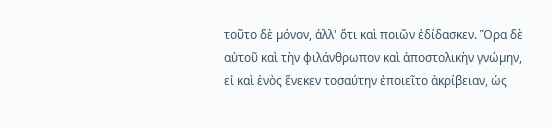τοῦτο δὲ µόνον, ἀλλ' ὅτι καὶ ποιῶν ἐδίδασκεν. Ὅρα δὲ αὐτοῦ καὶ τὴν φιλάνθρωπον καὶ ἀποστολικὴν γνώµην, εἰ καὶ ἑνὸς ἕνεκεν τοσαύτην ἐποιεῖτο ἀκρίβειαν, ὡς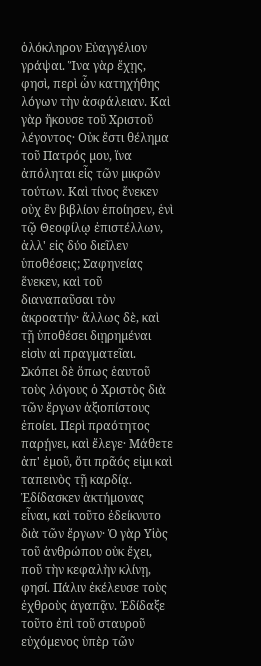ὁλόκληρον Εὐαγγέλιον γράψαι. Ἵνα γὰρ ἔχῃς, φησὶ, περὶ ὧν κατηχήθης λόγων τὴν ἀσφάλειαν. Καὶ γὰρ ἤκουσε τοῦ Χριστοῦ λέγοντος· Οὐκ ἔστι θέληµα τοῦ Πατρός µου, ἵνα ἀπόληται εἷς τῶν µικρῶν τούτων. Καὶ τίνος ἕνεκεν οὐχ ἓν βιβλίον ἐποίησεν, ἑνὶ τῷ Θεοφίλῳ ἐπιστέλλων, ἀλλ' εἰς δύο διεῖλεν ὑποθέσεις; Σαφηνείας ἕνεκεν, καὶ τοῦ διαναπαῦσαι τὸν ἀκροατήν· ἄλλως δὲ, καὶ τῇ ὑποθέσει διῃρηµέναι εἰσὶν αἱ πραγµατεῖαι. Σκόπει δὲ ὅπως ἑαυτοῦ τοὺς λόγους ὁ Χριστὸς διὰ τῶν ἔργων ἀξιοπίστους ἐποίει. Περὶ πραότητος παρῄνει, καὶ ἔλεγε· Μάθετε ἀπ' ἐµοῦ, ὅτι πρᾶός εἰµι καὶ ταπεινὸς τῇ καρδίᾳ. Ἐδίδασκεν ἀκτήµονας εἶναι, καὶ τοῦτο ἐδείκνυτο διὰ τῶν ἔργων· Ὁ γὰρ Υἱὸς τοῦ ἀνθρώπου οὐκ ἔχει, ποῦ τὴν κεφαλὴν κλίνῃ, φησί. Πάλιν ἐκέλευσε τοὺς ἐχθροὺς ἀγαπᾷν. Ἐδίδαξε τοῦτο ἐπὶ τοῦ σταυροῦ εὐχόµενος ὑπὲρ τῶν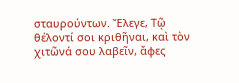σταυρούντων. Ἔλεγε, Τῷ θέλοντί σοι κριθῆναι, καὶ τὸν χιτῶνά σου λαβεῖν, ἄφες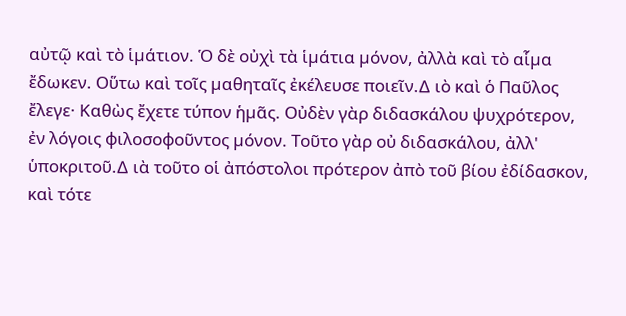αὐτῷ καὶ τὸ ἱµάτιον. Ὁ δὲ οὐχὶ τὰ ἱµάτια µόνον, ἀλλὰ καὶ τὸ αἷµα ἔδωκεν. Οὕτω καὶ τοῖς µαθηταῖς ἐκέλευσε ποιεῖν.∆ ιὸ καὶ ὁ Παῦλος ἔλεγε· Καθὼς ἔχετε τύπον ἡµᾶς. Οὐδὲν γὰρ διδασκάλου ψυχρότερον, ἐν λόγοις φιλοσοφοῦντος µόνον. Τοῦτο γὰρ οὐ διδασκάλου, ἀλλ' ὑποκριτοῦ.∆ ιὰ τοῦτο οἱ ἀπόστολοι πρότερον ἀπὸ τοῦ βίου ἐδίδασκον, καὶ τότε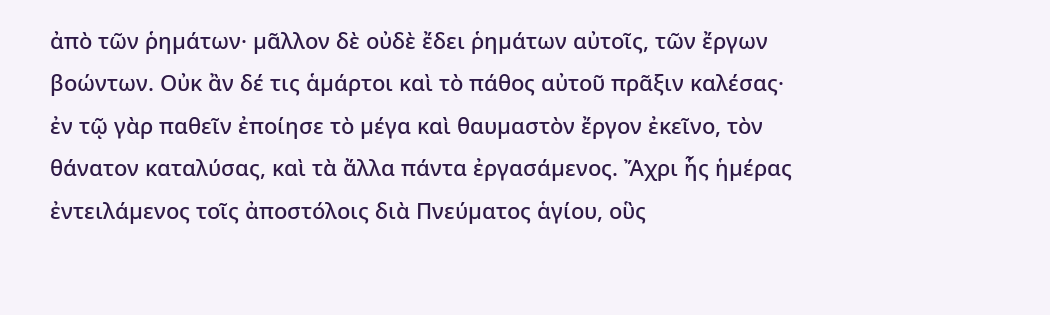ἀπὸ τῶν ῥηµάτων· µᾶλλον δὲ οὐδὲ ἔδει ῥηµάτων αὐτοῖς, τῶν ἔργων βοώντων. Οὐκ ἂν δέ τις ἁµάρτοι καὶ τὸ πάθος αὐτοῦ πρᾶξιν καλέσας· ἐν τῷ γὰρ παθεῖν ἐποίησε τὸ µέγα καὶ θαυµαστὸν ἔργον ἐκεῖνο, τὸν θάνατον καταλύσας, καὶ τὰ ἄλλα πάντα ἐργασάµενος. Ἄχρι ἧς ἡµέρας ἐντειλάµενος τοῖς ἀποστόλοις διὰ Πνεύµατος ἁγίου, οὓς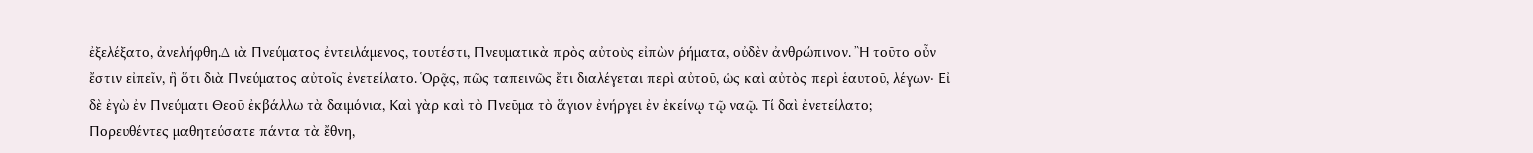ἐξελέξατο, ἀνελήφθη.∆ ιὰ Πνεύµατος ἐντειλάµενος, τουτέστι, Πνευµατικὰ πρὸς αὐτοὺς εἰπὼν ῥήµατα, οὐδὲν ἀνθρώπινον. Ἢ τοῦτο οὖν ἔστιν εἰπεῖν, ἢ ὅτι διὰ Πνεύµατος αὐτοῖς ἐνετείλατο. Ὁρᾷς, πῶς ταπεινῶς ἔτι διαλέγεται περὶ αὐτοῦ, ὡς καὶ αὐτὸς περὶ ἑαυτοῦ, λέγων· Εἰ δὲ ἐγὼ ἐν Πνεύµατι Θεοῦ ἐκβάλλω τὰ δαιµόνια, Καὶ γὰρ καὶ τὸ Πνεῦµα τὸ ἅγιον ἐνήργει ἐν ἐκείνῳ τῷ ναῷ. Τί δαὶ ἐνετείλατο; Πορευθέντες µαθητεύσατε πάντα τὰ ἔθνη,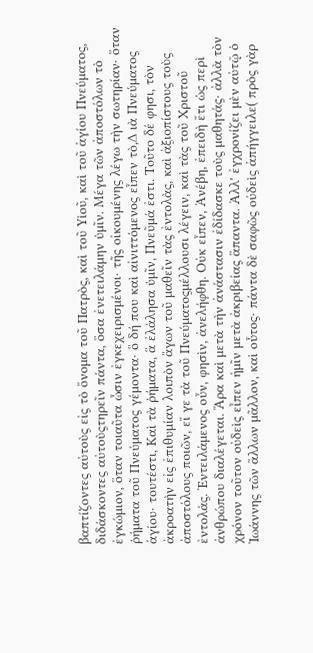βαπτίζοντες αὐτοὺς εἰς τὸ ὄνοµα τοῦ Πατρὸς, καὶ τοῦ Υἱοῦ, καὶ τοῦ ἁγίου Πνεύµατος, διδάσκοντες αὐτοὺςτηρεῖν πάντα, ὅσα ἐνετειλάµην ὑµῖν. Μέγα τῶν ἀποστόλων τὸ ἐγκώµιον, ὅταν τοιαῦτα ὦσιν ἐγκεχειρισµένοι· τῆς οἰκουµένης λέγω τὴν σωτηρίαν· ὅταν ῥήµατα τοῦ Πνεύµατος γέµοντα· ὃ δή που καὶ αἰνιττόµενος εἶπεν τὸ,∆ ιὰ Πνεύµατος ἁγίου· τουτέστι, Καὶ τὰ ῥήµατα, ἃ ἐλάλησα ὑµῖν, Πνεῦµά ἐστι. Τοῦτο δέ φησι, τὸν ἀκροατὴν εἰς ἐπιθυµίαν λοιπὸν ἄγων τοῦ µαθεῖν τὰς ἐντολὰς, καὶ ἀξιοπίστους τοὺς ἀποστόλους ποιῶν, εἴ γε τὰ τοῦ Πνεύµατοςµέλλουσι λέγειν, καὶ τὰς τοῦ Χριστοῦ ἐντολάς. Ἐντειλάµενος οὖν, φησὶν, ἀνελήφθη. Οὐκ εἶπεν, Ἀνέβη, ἐπειδὴ ἔτι ὡς περὶ ἀνθρώπου διαλέγεται. Ἄρα καὶ µετὰ τὴν ἀνάστασιν ἐδίδασκε τοὺς µαθητάς· ἀλλὰ τὸν χρόνον τοῦτον οὐδεὶς εἶπεν ἡµῖν µετὰ ἀκριβείας ἅπαντα. Ἀλλ' ἐγχρονίζει µὲν αὐτῷ ὁ Ἰωάννης τῶν ἄλλων µᾶλλον, καὶ οὗτος· πάντα δὲ σαφῶς οὐδεὶς ἀπήγγειλε( πρὸς γὰρ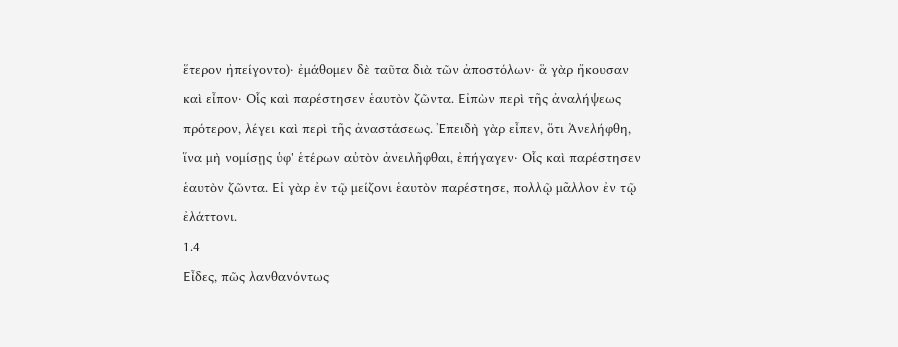ἕτερον ἠπείγοντο)· ἐµάθοµεν δὲ ταῦτα διὰ τῶν ἀποστόλων· ἃ γὰρ ἤκουσαν καὶ εἶπον· Οἷς καὶ παρέστησεν ἑαυτὸν ζῶντα. Εἰπὼν περὶ τῆς ἀναλήψεως πρότερον, λέγει καὶ περὶ τῆς ἀναστάσεως. Ἐπειδὴ γὰρ εἶπεν, ὅτι Ἀνελήφθη, ἵνα µὴ νοµίσῃς ὑφ' ἑτέρων αὐτὸν ἀνειλῆφθαι, ἐπήγαγεν· Οἷς καὶ παρέστησεν ἑαυτὸν ζῶντα. Εἰ γὰρ ἐν τῷ µείζονι ἑαυτὸν παρέστησε, πολλῷ µᾶλλον ἐν τῷ ἐλάττονι.
1.4
Εἶδες, πῶς λανθανόντως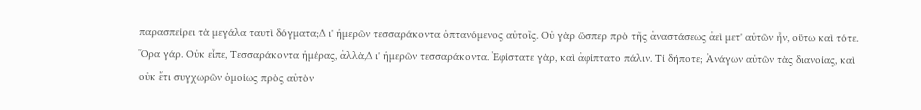παρασπείρει τὰ µεγάλα ταυτὶ δόγµατα;∆ ι' ἡµερῶν τεσσαράκοντα ὀπτανόµενος αὐτοῖς. Οὐ γὰρ ὥσπερ πρὸ τῆς ἀναστάσεως ἀεὶ µετ' αὐτῶν ἦν, οὕτω καὶ τότε. Ὅρα γάρ. Οὐκ εἶπε, Τεσσαράκοντα ἡµέρας, ἀλλὰ,∆ ι' ἡµερῶν τεσσαράκοντα. Ἐφίστατε γὰρ, καὶ ἀφίπτατο πάλιν. Τί δήποτε; Ἀνάγων αὐτῶν τὰς διανοίας, καὶ οὐκ ἔτι συγχωρῶν ὁµοίως πρὸς αὐτὸν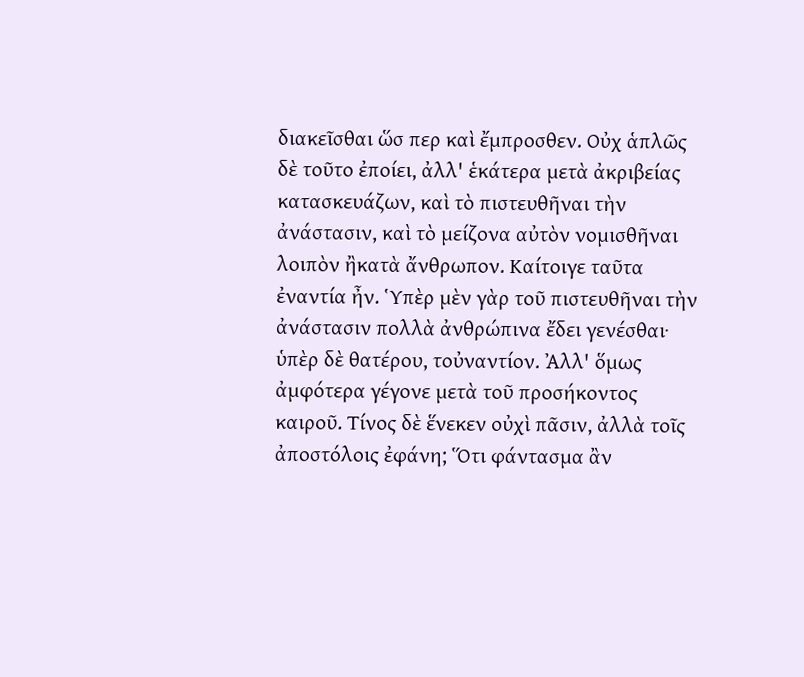διακεῖσθαι ὥσ περ καὶ ἔµπροσθεν. Οὐχ ἁπλῶς δὲ τοῦτο ἐποίει, ἀλλ' ἑκάτερα µετὰ ἀκριβείας κατασκευάζων, καὶ τὸ πιστευθῆναι τὴν ἀνάστασιν, καὶ τὸ µείζονα αὐτὸν νοµισθῆναι λοιπὸν ἢκατὰ ἄνθρωπον. Καίτοιγε ταῦτα ἐναντία ἦν. Ὑπὲρ µὲν γὰρ τοῦ πιστευθῆναι τὴν ἀνάστασιν πολλὰ ἀνθρώπινα ἔδει γενέσθαι· ὑπὲρ δὲ θατέρου, τοὐναντίον. Ἀλλ' ὅµως ἀµφότερα γέγονε µετὰ τοῦ προσήκοντος καιροῦ. Τίνος δὲ ἕνεκεν οὐχὶ πᾶσιν, ἀλλὰ τοῖς ἀποστόλοις ἐφάνη; Ὅτι φάντασµα ἂν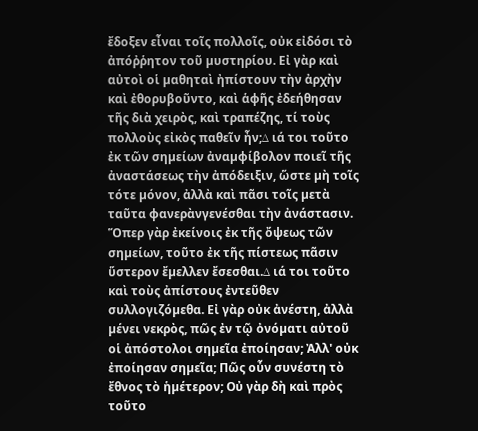ἔδοξεν εἶναι τοῖς πολλοῖς, οὐκ εἰδόσι τὸ ἀπόῤῥητον τοῦ µυστηρίου. Εἰ γὰρ καὶ αὐτοὶ οἱ µαθηταὶ ἠπίστουν τὴν ἀρχὴν καὶ ἐθορυβοῦντο, καὶ ἁφῆς ἐδεήθησαν τῆς διὰ χειρὸς, καὶ τραπέζης, τί τοὺς πολλοὺς εἰκὸς παθεῖν ἦν;∆ ιά τοι τοῦτο ἐκ τῶν σηµείων ἀναµφίβολον ποιεῖ τῆς ἀναστάσεως τὴν ἀπόδειξιν, ὥστε µὴ τοῖς τότε µόνον, ἀλλὰ καὶ πᾶσι τοῖς µετὰ ταῦτα φανερὰνγενέσθαι τὴν ἀνάστασιν. Ὅπερ γὰρ ἐκείνοις ἐκ τῆς ὄψεως τῶν σηµείων, τοῦτο ἐκ τῆς πίστεως πᾶσιν ὕστερον ἔµελλεν ἔσεσθαι.∆ ιά τοι τοῦτο καὶ τοὺς ἀπίστους ἐντεῦθεν συλλογιζόµεθα. Εἰ γὰρ οὐκ ἀνέστη, ἀλλὰ µένει νεκρὸς, πῶς ἐν τῷ ὀνόµατι αὐτοῦ οἱ ἀπόστολοι σηµεῖα ἐποίησαν; Ἀλλ' οὐκ ἐποίησαν σηµεῖα; Πῶς οὖν συνέστη τὸ ἔθνος τὸ ἡµέτερον; Οὐ γὰρ δὴ καὶ πρὸς τοῦτο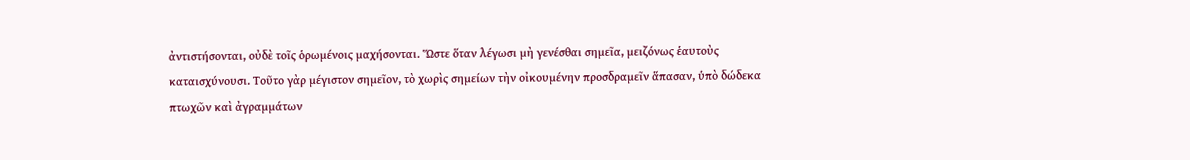ἀντιστήσονται, οὐδὲ τοῖς ὁρωµένοις µαχήσονται. Ὥστε ὅταν λέγωσι µὴ γενέσθαι σηµεῖα, µειζόνως ἑαυτοὺς καταισχύνουσι. Τοῦτο γὰρ µέγιστον σηµεῖον, τὸ χωρὶς σηµείων τὴν οἰκουµένην προσδραµεῖν ἅπασαν, ὑπὸ δώδεκα πτωχῶν καὶ ἀγραµµάτων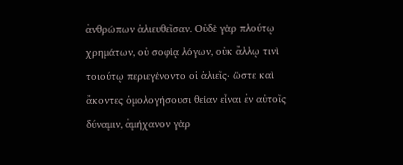ἀνθρώπων ἁλιευθεῖσαν. Οὐδὲ γὰρ πλούτῳ χρηµάτων, οὐ σοφίᾳ λόγων, οὐκ ἄλλῳ τινὶ τοιούτῳ περιεγένοντο οἱ ἁλιεῖς· ὥστε καὶ ἄκοντες ὁµολογήσουσι θείαν εἶναι ἐν αὐτοῖς δύναµιν, ἀµήχανον γὰρ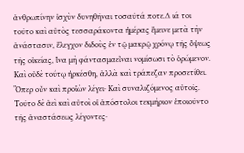ἀνθρωπίνην ἰσχὺν δυνηθῆναι τοσαῦτά ποτε.∆ ιά τοι τοῦτο καὶ αὐτὸς τεσσαράκοντα ἡµέρας ἔµεινε µετὰ τὴν ἀνάστασιν, ἔλεγχον διδοὺς ἐν τῷ µακρῷ χρόνῳ τῆς ὄψεως τῆς οἰκείας, ἵνα µὴ φάντασµαεἶναι νοµίσωσι τὸ ὁρώµενον. Καὶ οὐδὲ τούτῳ ἠρκέσθη, ἀλλὰ καὶ τράπεζαν προσετίθει. Ὅπερ οὖν καὶ προϊὼν λέγει· Καὶ συναλιζόµενος αὐτοῖς. Τοῦτο δὲ ἀεὶ καὶ αὐτοὶ οἱ ἀπόστολοι τεκµήριον ἐποιοῦντο τῆς ἀναστάσεως λέγοντες·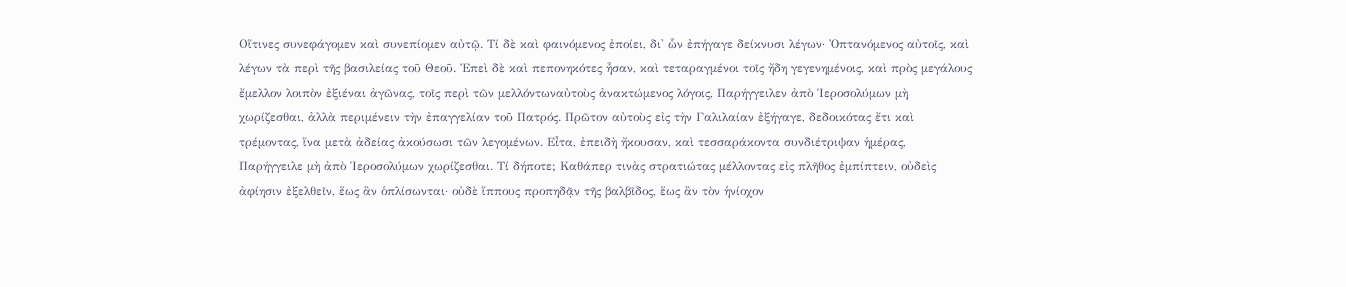Οἵτινες συνεφάγοµεν καὶ συνεπίοµεν αὐτῷ. Τί δὲ καὶ φαινόµενος ἐποίει, δι' ὧν ἐπήγαγε δείκνυσι λέγων· Ὀπτανόµενος αὐτοῖς, καὶ λέγων τὰ περὶ τῆς βασιλείας τοῦ Θεοῦ. Ἐπεὶ δὲ καὶ πεπονηκότες ἦσαν, καὶ τεταραγµένοι τοῖς ἤδη γεγενηµένοις, καὶ πρὸς µεγάλους ἔµελλον λοιπὸν ἐξιέναι ἀγῶνας, τοῖς περὶ τῶν µελλόντωναὐτοὺς ἀνακτώµενος λόγοις, Παρήγγειλεν ἀπὸ Ἱεροσολύµων µὴ χωρίζεσθαι, ἀλλὰ περιµένειν τὴν ἐπαγγελίαν τοῦ Πατρός. Πρῶτον αὐτοὺς εἰς τὴν Γαλιλαίαν ἐξήγαγε, δεδοικότας ἔτι καὶ τρέµοντας, ἵνα µετὰ ἀδείας ἀκούσωσι τῶν λεγοµένων. Εἶτα, ἐπειδὴ ἤκουσαν, καὶ τεσσαράκοντα συνδιέτριψαν ἡµέρας, Παρήγγειλε µὴ ἀπὸ Ἱεροσολύµων χωρίζεσθαι. Τί δήποτε; Καθάπερ τινὰς στρατιώτας µέλλοντας εἰς πλῆθος ἐµπίπτειν, οὐδεὶς ἀφίησιν ἐξελθεῖν, ἕως ἂν ὁπλίσωνται· οὐδὲ ἵππους προπηδᾷν τῆς βαλβῖδος, ἕως ἂν τὸν ἡνίοχον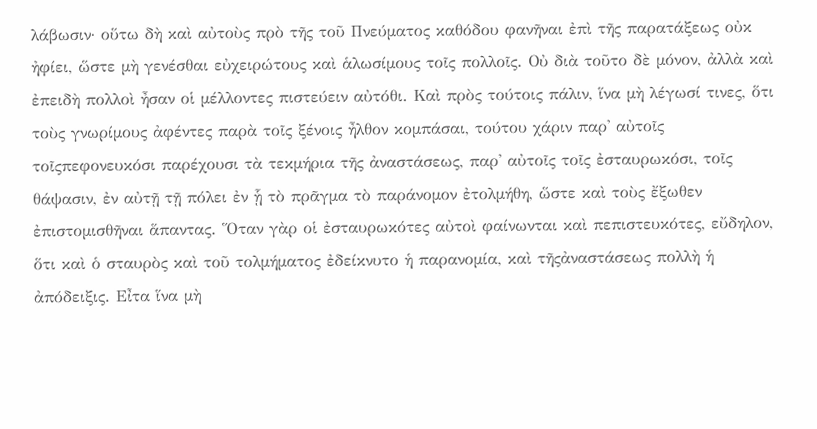λάβωσιν· οὕτω δὴ καὶ αὐτοὺς πρὸ τῆς τοῦ Πνεύµατος καθόδου φανῆναι ἐπὶ τῆς παρατάξεως οὐκ ἠφίει, ὥστε µὴ γενέσθαι εὐχειρώτους καὶ ἁλωσίµους τοῖς πολλοῖς. Οὐ διὰ τοῦτο δὲ µόνον, ἀλλὰ καὶ ἐπειδὴ πολλοὶ ἦσαν οἱ µέλλοντες πιστεύειν αὐτόθι. Καὶ πρὸς τούτοις πάλιν, ἵνα µὴ λέγωσί τινες, ὅτι τοὺς γνωρίµους ἀφέντες παρὰ τοῖς ξένοις ἦλθον κοµπάσαι, τούτου χάριν παρ' αὐτοῖς τοῖςπεφονευκόσι παρέχουσι τὰ τεκµήρια τῆς ἀναστάσεως, παρ' αὐτοῖς τοῖς ἐσταυρωκόσι, τοῖς θάψασιν, ἐν αὐτῇ τῇ πόλει ἐν ᾗ τὸ πρᾶγµα τὸ παράνοµον ἐτολµήθη, ὥστε καὶ τοὺς ἔξωθεν ἐπιστοµισθῆναι ἅπαντας. Ὅταν γὰρ οἱ ἐσταυρωκότες αὐτοὶ φαίνωνται καὶ πεπιστευκότες, εὔδηλον, ὅτι καὶ ὁ σταυρὸς καὶ τοῦ τολµήµατος ἐδείκνυτο ἡ παρανοµία, καὶ τῆςἀναστάσεως πολλὴ ἡ ἀπόδειξις. Εἶτα ἵνα µὴ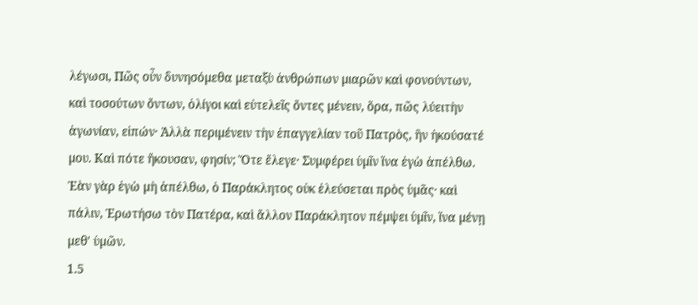λέγωσι, Πῶς οὖν δυνησόµεθα µεταξὺ ἀνθρώπων µιαρῶν καὶ φονούντων, καὶ τοσούτων ὄντων, ὀλίγοι καὶ εὐτελεῖς ὄντες µένειν, ὅρα, πῶς λύειτὴν ἀγωνίαν, εἰπών· Ἀλλὰ περιµένειν τὴν ἐπαγγελίαν τοῦ Πατρὸς, ἣν ἠκούσατέ µου. Καὶ πότε ἤκουσαν, φησίν; Ὅτε ἔλεγε· Συµφέρει ὑµῖν ἵνα ἐγὼ ἀπέλθω. Ἐὰν γὰρ ἐγὼ µὴ ἀπέλθω, ὁ Παράκλητος οὐκ ἐλεύσεται πρὸς ὑµᾶς· καὶ πάλιν, Ἐρωτήσω τὸν Πατέρα, καὶ ἄλλον Παράκλητον πέµψει ὑµῖν, ἵνα µένῃ µεθ' ὑµῶν.
1.5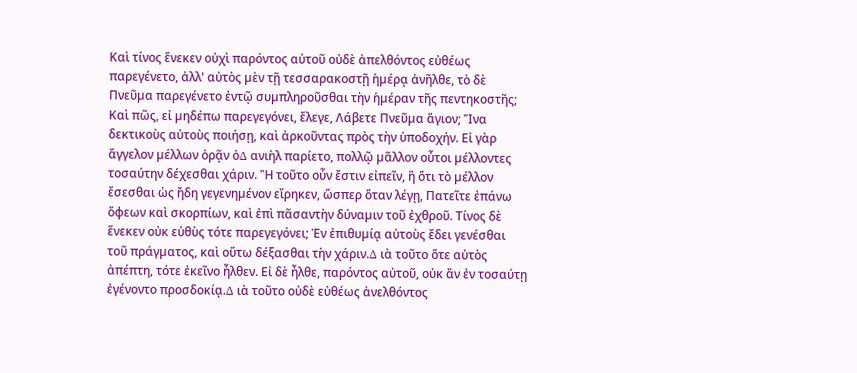Καὶ τίνος ἕνεκεν οὐχὶ παρόντος αὐτοῦ οὐδὲ ἀπελθόντος εὐθέως παρεγένετο, ἀλλ' αὐτὸς µὲν τῇ τεσσαρακοστῇ ἡµέρᾳ ἀνῆλθε, τὸ δὲ Πνεῦµα παρεγένετο ἐντῷ συµπληροῦσθαι τὴν ἡµέραν τῆς πεντηκοστῆς; Καὶ πῶς, εἰ µηδέπω παρεγεγόνει, ἔλεγε, Λάβετε Πνεῦµα ἅγιον; Ἵνα δεκτικοὺς αὐτοὺς ποιήσῃ, καὶ ἀρκοῦντας πρὸς τὴν ὑποδοχήν. Εἰ γὰρ ἄγγελον µέλλων ὁρᾷν ὁ∆ ανιὴλ παρίετο, πολλῷ µᾶλλον οὗτοι µέλλοντες τοσαύτην δέχεσθαι χάριν. Ἢ τοῦτο οὖν ἔστιν εἰπεῖν, ἢ ὅτι τὸ µέλλον ἔσεσθαι ὡς ἤδη γεγενηµένον εἴρηκεν, ὥσπερ ὅταν λέγῃ, Πατεῖτε ἐπάνω ὄφεων καὶ σκορπίων, καὶ ἐπὶ πᾶσαντὴν δύναµιν τοῦ ἐχθροῦ. Τίνος δὲ ἕνεκεν οὐκ εὐθὺς τότε παρεγεγόνει; Ἐν ἐπιθυµίᾳ αὐτοὺς ἔδει γενέσθαι τοῦ πράγµατος, καὶ οὕτω δέξασθαι τὴν χάριν.∆ ιὰ τοῦτο ὅτε αὐτὸς ἀπέπτη, τότε ἐκεῖνο ἦλθεν. Εἰ δὲ ἦλθε, παρόντος αὐτοῦ, οὐκ ἂν ἐν τοσαύτῃ ἐγένοντο προσδοκίᾳ.∆ ιὰ τοῦτο οὐδὲ εὐθέως ἀνελθόντος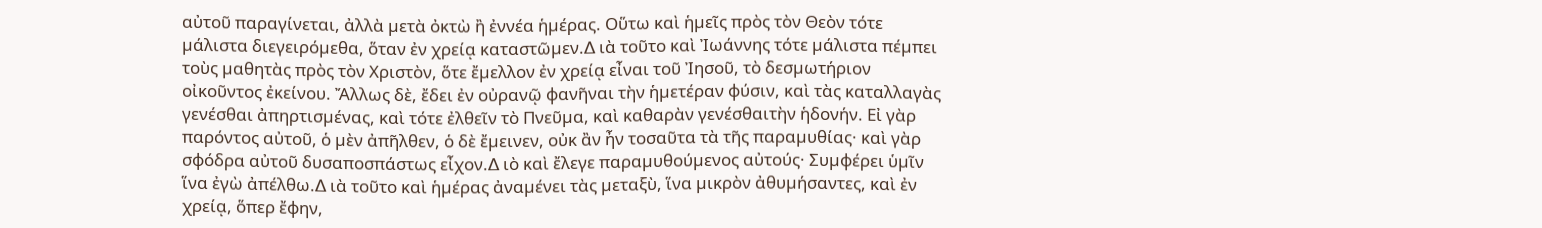αὐτοῦ παραγίνεται, ἀλλὰ µετὰ ὀκτὼ ἢ ἐννέα ἡµέρας. Οὕτω καὶ ἡµεῖς πρὸς τὸν Θεὸν τότε µάλιστα διεγειρόµεθα, ὅταν ἐν χρείᾳ καταστῶµεν.∆ ιὰ τοῦτο καὶ Ἰωάννης τότε µάλιστα πέµπει τοὺς µαθητὰς πρὸς τὸν Χριστὸν, ὅτε ἔµελλον ἐν χρείᾳ εἶναι τοῦ Ἰησοῦ, τὸ δεσµωτήριον οἰκοῦντος ἐκείνου. Ἄλλως δὲ, ἔδει ἐν οὐρανῷ φανῆναι τὴν ἡµετέραν φύσιν, καὶ τὰς καταλλαγὰς γενέσθαι ἀπηρτισµένας, καὶ τότε ἐλθεῖν τὸ Πνεῦµα, καὶ καθαρὰν γενέσθαιτὴν ἡδονήν. Εἰ γὰρ παρόντος αὐτοῦ, ὁ µὲν ἀπῆλθεν, ὁ δὲ ἔµεινεν, οὐκ ἂν ἦν τοσαῦτα τὰ τῆς παραµυθίας· καὶ γὰρ σφόδρα αὐτοῦ δυσαποσπάστως εἶχον.∆ ιὸ καὶ ἔλεγε παραµυθούµενος αὐτούς· Συµφέρει ὑµῖν ἵνα ἐγὼ ἀπέλθω.∆ ιὰ τοῦτο καὶ ἡµέρας ἀναµένει τὰς µεταξὺ, ἵνα µικρὸν ἀθυµήσαντες, καὶ ἐν χρείᾳ, ὅπερ ἔφην,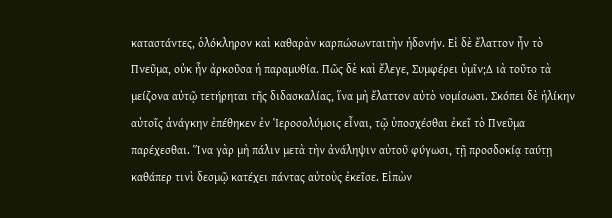καταστάντες, ὁλόκληρον καὶ καθαρὰν καρπώσωνταιτὴν ἡδονήν. Εἰ δὲ ἔλαττον ἦν τὸ Πνεῦµα, οὐκ ἦν ἀρκοῦσα ἡ παραµυθία. Πῶς δὲ καὶ ἔλεγε, Συµφέρει ὑµῖν;∆ ιὰ τοῦτο τὰ µείζονα αὐτῷ τετήρηται τῆς διδασκαλίας, ἵνα µὴ ἔλαττον αὐτὸ νοµίσωσι. Σκόπει δὲ ἡλίκην αὐτοῖς ἀνάγκην ἐπέθηκεν ἐν Ἱεροσολύµοις εἶναι, τῷ ὑποσχέσθαι ἐκεῖ τὸ Πνεῦµα παρέχεσθαι. Ἵνα γὰρ µὴ πάλιν µετὰ τὴν ἀνάληψιν αὐτοῦ φύγωσι, τῇ προσδοκίᾳ ταύτῃ καθάπερ τινὶ δεσµῷ κατέχει πάντας αὐτοὺς ἐκεῖσε. Εἰπὼν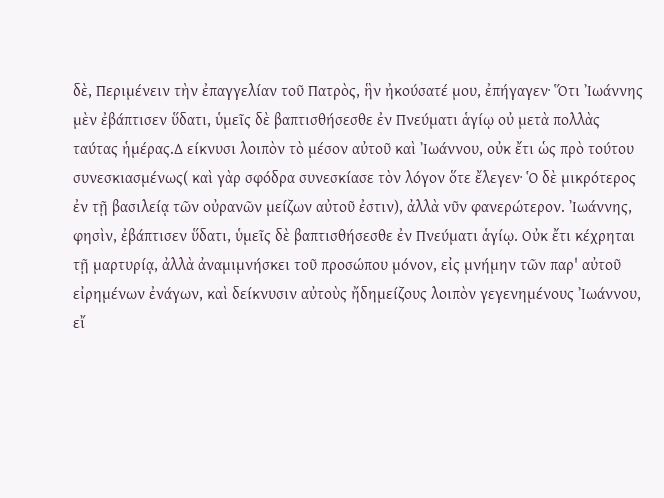δὲ, Περιµένειν τὴν ἐπαγγελίαν τοῦ Πατρὸς, ἣν ἠκούσατέ µου, ἐπήγαγεν· Ὅτι Ἰωάννης µὲν ἐβάπτισεν ὕδατι, ὑµεῖς δὲ βαπτισθήσεσθε ἐν Πνεύµατι ἁγίῳ οὐ µετὰ πολλὰς ταύτας ἡµέρας.∆ είκνυσι λοιπὸν τὸ µέσον αὐτοῦ καὶ Ἰωάννου, οὐκ ἔτι ὡς πρὸ τούτου συνεσκιασµένως( καὶ γὰρ σφόδρα συνεσκίασε τὸν λόγον ὅτε ἔλεγεν· Ὁ δὲ µικρότερος ἐν τῇ βασιλείᾳ τῶν οὐρανῶν µείζων αὐτοῦ ἐστιν), ἀλλὰ νῦν φανερώτερον. Ἰωάννης, φησὶν, ἐβάπτισεν ὕδατι, ὑµεῖς δὲ βαπτισθήσεσθε ἐν Πνεύµατι ἁγίῳ. Οὐκ ἔτι κέχρηται τῇ µαρτυρίᾳ, ἀλλὰ ἀναµιµνήσκει τοῦ προσώπου µόνον, εἰς µνήµην τῶν παρ' αὐτοῦ εἰρηµένων ἐνάγων, καὶ δείκνυσιν αὐτοὺς ἤδηµείζους λοιπὸν γεγενηµένους Ἰωάννου, εἴ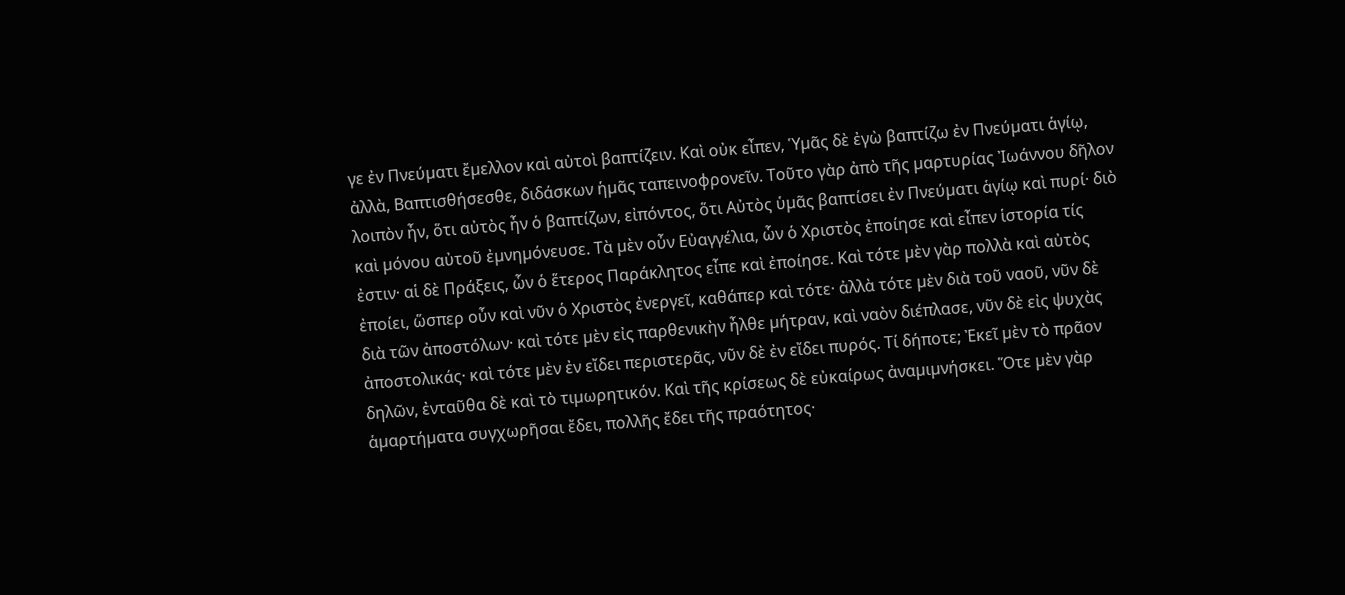γε ἐν Πνεύµατι ἔµελλον καὶ αὐτοὶ βαπτίζειν. Καὶ οὐκ εἶπεν, Ὑµᾶς δὲ ἐγὼ βαπτίζω ἐν Πνεύµατι ἁγίῳ, ἀλλὰ, Βαπτισθήσεσθε, διδάσκων ἡµᾶς ταπεινοφρονεῖν. Τοῦτο γὰρ ἀπὸ τῆς µαρτυρίας Ἰωάννου δῆλον λοιπὸν ἦν, ὅτι αὐτὸς ἦν ὁ βαπτίζων, εἰπόντος, ὅτι Αὐτὸς ὑµᾶς βαπτίσει ἐν Πνεύµατι ἁγίῳ καὶ πυρί· διὸ καὶ µόνου αὐτοῦ ἐµνηµόνευσε. Τὰ µὲν οὖν Εὐαγγέλια, ὧν ὁ Χριστὸς ἐποίησε καὶ εἶπεν ἱστορία τίς ἐστιν· αἱ δὲ Πράξεις, ὧν ὁ ἕτερος Παράκλητος εἶπε καὶ ἐποίησε. Καὶ τότε µὲν γὰρ πολλὰ καὶ αὐτὸς ἐποίει, ὥσπερ οὖν καὶ νῦν ὁ Χριστὸς ἐνεργεῖ, καθάπερ καὶ τότε· ἀλλὰ τότε µὲν διὰ τοῦ ναοῦ, νῦν δὲ διὰ τῶν ἀποστόλων· καὶ τότε µὲν εἰς παρθενικὴν ἦλθε µήτραν, καὶ ναὸν διέπλασε, νῦν δὲ εἰς ψυχὰς ἀποστολικάς· καὶ τότε µὲν ἐν εἴδει περιστερᾶς, νῦν δὲ ἐν εἴδει πυρός. Τί δήποτε; Ἐκεῖ µὲν τὸ πρᾶον δηλῶν, ἐνταῦθα δὲ καὶ τὸ τιµωρητικόν. Καὶ τῆς κρίσεως δὲ εὐκαίρως ἀναµιµνήσκει. Ὅτε µὲν γὰρ ἁµαρτήµατα συγχωρῆσαι ἔδει, πολλῆς ἔδει τῆς πραότητος·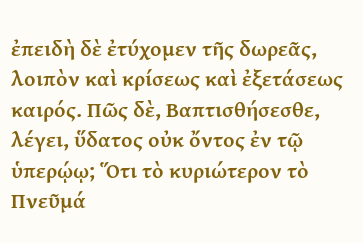ἐπειδὴ δὲ ἐτύχοµεν τῆς δωρεᾶς, λοιπὸν καὶ κρίσεως καὶ ἐξετάσεως καιρός. Πῶς δὲ, Βαπτισθήσεσθε, λέγει, ὕδατος οὐκ ὄντος ἐν τῷ ὑπερῴῳ; Ὅτι τὸ κυριώτερον τὸ Πνεῦµά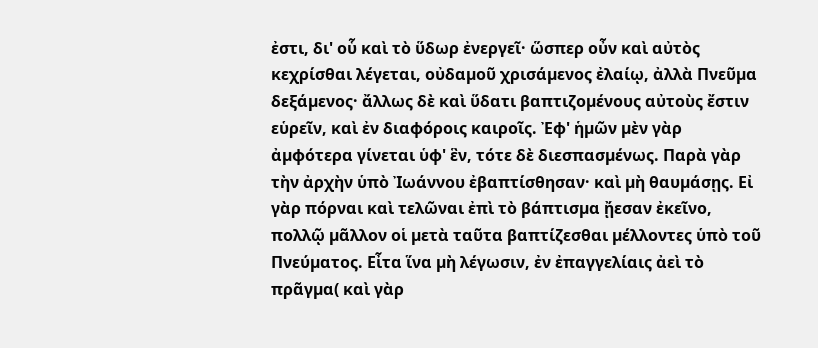ἐστι, δι' οὗ καὶ τὸ ὕδωρ ἐνεργεῖ· ὥσπερ οὖν καὶ αὐτὸς κεχρίσθαι λέγεται, οὐδαµοῦ χρισάµενος ἐλαίῳ, ἀλλὰ Πνεῦµα δεξάµενος· ἄλλως δὲ καὶ ὕδατι βαπτιζοµένους αὐτοὺς ἔστιν εὑρεῖν, καὶ ἐν διαφόροις καιροῖς. Ἐφ' ἡµῶν µὲν γὰρ ἀµφότερα γίνεται ὑφ' ἓν, τότε δὲ διεσπασµένως. Παρὰ γὰρ τὴν ἀρχὴν ὑπὸ Ἰωάννου ἐβαπτίσθησαν· καὶ µὴ θαυµάσῃς. Εἰ γὰρ πόρναι καὶ τελῶναι ἐπὶ τὸ βάπτισµα ᾔεσαν ἐκεῖνο, πολλῷ µᾶλλον οἱ µετὰ ταῦτα βαπτίζεσθαι µέλλοντες ὑπὸ τοῦ Πνεύµατος. Εἶτα ἵνα µὴ λέγωσιν, ἐν ἐπαγγελίαις ἀεὶ τὸ πρᾶγµα( καὶ γὰρ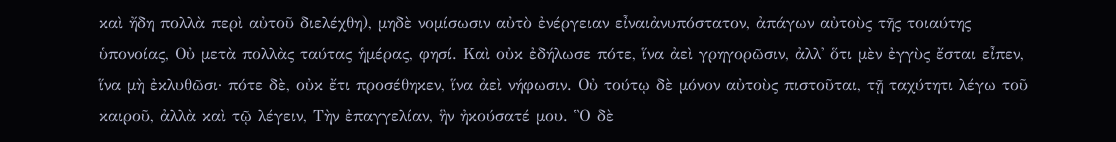καὶ ἤδη πολλὰ περὶ αὐτοῦ διελέχθη), µηδὲ νοµίσωσιν αὐτὸ ἐνέργειαν εἶναιἀνυπόστατον, ἀπάγων αὐτοὺς τῆς τοιαύτης ὑπονοίας, Οὐ µετὰ πολλὰς ταύτας ἡµέρας, φησί. Καὶ οὐκ ἐδήλωσε πότε, ἵνα ἀεὶ γρηγορῶσιν, ἀλλ' ὅτι µὲν ἐγγὺς ἔσται εἶπεν, ἵνα µὴ ἐκλυθῶσι· πότε δὲ, οὐκ ἔτι προσέθηκεν, ἵνα ἀεὶ νήφωσιν. Οὐ τούτῳ δὲ µόνον αὐτοὺς πιστοῦται, τῇ ταχύτητι λέγω τοῦ καιροῦ, ἀλλὰ καὶ τῷ λέγειν, Τὴν ἐπαγγελίαν, ἣν ἠκούσατέ µου. Ὃ δὲ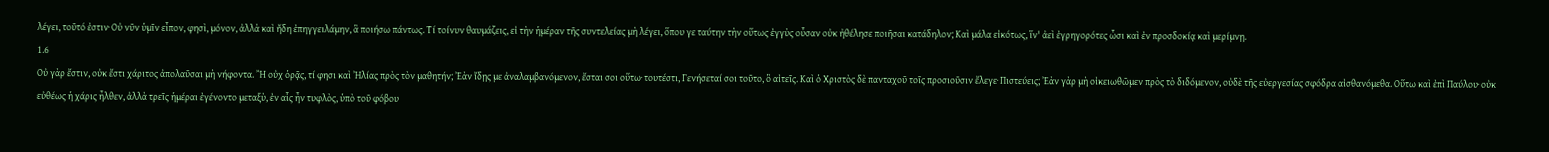λέγει, τοῦτό ἐστιν· Οὐ νῦν ὑµῖν εἶπον, φησὶ, µόνον, ἀλλὰ καὶ ἤδη ἐπηγγειλάµην, ἃ ποιήσω πάντως. Τί τοίνυν θαυµάζεις, εἰ τὴν ἡµέραν τῆς συντελείας µὴ λέγει, ὅπου γε ταύτην τὴν οὕτως ἐγγὺς οὖσαν οὐκ ἠθέλησε ποιῆσαι κατάδηλον; Καὶ µάλα εἰκότως, ἵν' ἀεὶ ἐγρηγορότες ὦσι καὶ ἐν προσδοκίᾳ καὶ µερίµνῃ.
1.6
Οὐ γὰρ ἔστιν, οὐκ ἔστι χάριτος ἀπολαῦσαι µὴ νήφοντα. Ἢ οὐχ ὁρᾷς, τί φησι καὶ Ἠλίας πρὸς τὸν µαθητήν; Ἐὰν ἴδῃς µε ἀναλαµβανόµενον, ἔσται σοι οὕτω· τουτέστι, Γενήσεταί σοι τοῦτο, ὃ αἰτεῖς. Καὶ ὁ Χριστὸς δὲ πανταχοῦ τοῖς προσιοῦσιν ἔλεγε· Πιστεύεις; Ἐὰν γὰρ µὴ οἰκειωθῶµεν πρὸς τὸ διδόµενον, οὐδὲ τῆς εὐεργεσίας σφόδρα αἰσθανόµεθα. Οὕτω καὶ ἐπὶ Παύλου· οὐκ εὐθέως ἡ χάρις ἦλθεν, ἀλλὰ τρεῖς ἡµέραι ἐγένοντο µεταξὺ, ἐν αἷς ἦν τυφλὸς, ὑπὸ τοῦ φόβου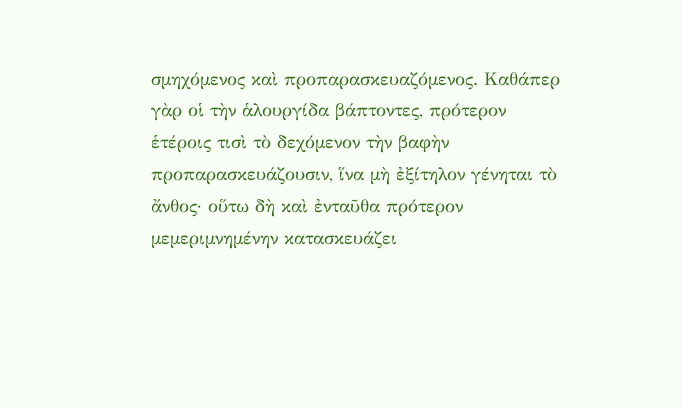σµηχόµενος καὶ προπαρασκευαζόµενος. Καθάπερ γὰρ οἱ τὴν ἁλουργίδα βάπτοντες, πρότερον ἑτέροις τισὶ τὸ δεχόµενον τὴν βαφὴν προπαρασκευάζουσιν, ἵνα µὴ ἐξίτηλον γένηται τὸ ἄνθος· οὕτω δὴ καὶ ἐνταῦθα πρότερον µεµεριµνηµένην κατασκευάζει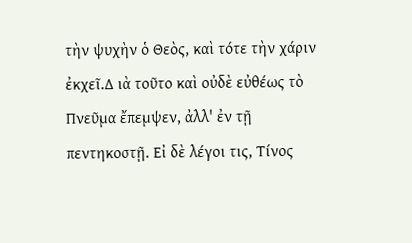τὴν ψυχὴν ὁ Θεὸς, καὶ τότε τὴν χάριν ἐκχεῖ.∆ ιὰ τοῦτο καὶ οὐδὲ εὐθέως τὸ Πνεῦµα ἔπεµψεν, ἀλλ' ἐν τῇ πεντηκοστῇ. Εἰ δὲ λέγοι τις, Τίνος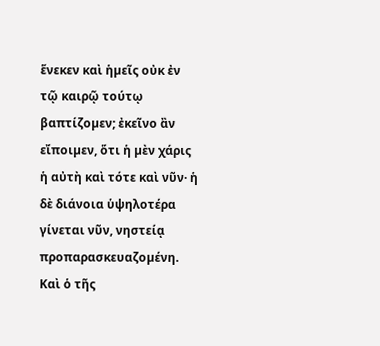ἕνεκεν καὶ ἡµεῖς οὐκ ἐν τῷ καιρῷ τούτῳ βαπτίζοµεν; ἐκεῖνο ἂν εἴποιµεν, ὅτι ἡ µὲν χάρις ἡ αὐτὴ καὶ τότε καὶ νῦν· ἡ δὲ διάνοια ὑψηλοτέρα γίνεται νῦν, νηστείᾳ προπαρασκευαζοµένη. Καὶ ὁ τῆς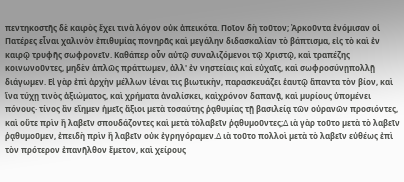πεντηκοστῆς δὲ καιρὸς ἔχει τινὰ λόγον οὐκ ἀπεικότα. Ποῖον δὴ τοῦτον; Ἀρκοῦντα ἐνόµισαν οἱ Πατέρες εἶναι χαλινὸν ἐπιθυµίας πονηρᾶς καὶ µεγάλην διδασκαλίαν τὸ βάπτισµα, εἰς τὸ καὶ ἐν καιρῷ τρυφῆς σωφρονεῖν. Καθάπερ οὖν αὐτῷ συναλιζόµενοι τῷ Χριστῷ, καὶ τραπέζης κοινωνοῦντες, µηδὲν ἁπλῶς πράττωµεν, ἀλλ' ἐν νηστείαις καὶ εὐχαῖς, καὶ σωφροσύνῃπολλῇ διάγωµεν. Εἰ γὰρ ἐπὶ ἀρχὴν µέλλων ἰέναι τις βιωτικὴν, παρασκευάζει ἑαυτῷ ἅπαντα τὸν βίον, καὶ ἵνα τύχῃ τινὸς ἀξιώµατος, καὶ χρήµατα ἀναλίσκει, καὶχρόνον δαπανᾷ, καὶ µυρίους ὑποµένει πόνους· τίνος ἂν εἴηµεν ἡµεῖς ἄξιοι µετὰ τοσαύτης ῥᾳθυµίας τῇ βασιλείᾳ τῶν οὐρανῶν προσιόντες, καὶ οὔτε πρὶν ἢ λαβεῖν σπουδάζοντες καὶ µετὰ τὸλαβεῖν ῥᾳθυµοῦντες;∆ ιὰ γὰρ τοῦτο µετὰ τὸ λαβεῖν ῥᾳθυµοῦµεν, ἐπειδὴ πρὶν ἢ λαβεῖν οὐκ ἐγρηγόραµεν.∆ ιὰ τοῦτο πολλοὶ µετὰ τὸ λαβεῖν εὐθέως ἐπὶ τὸν πρότερον ἐπανῆλθον ἔµετον, καὶ χείρους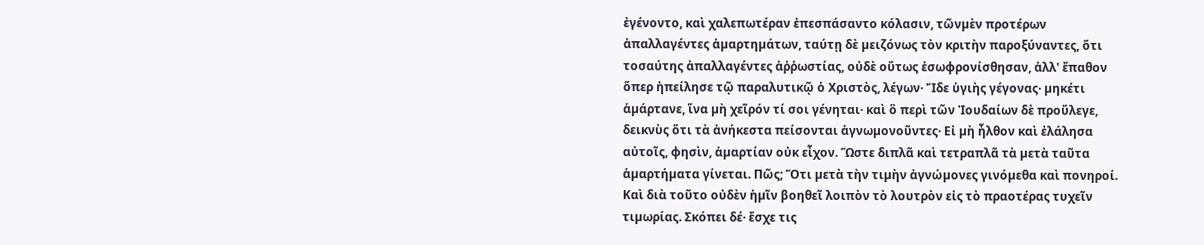ἐγένοντο, καὶ χαλεπωτέραν ἐπεσπάσαντο κόλασιν, τῶνµὲν προτέρων ἀπαλλαγέντες ἁµαρτηµάτων, ταύτῃ δὲ µειζόνως τὸν κριτὴν παροξύναντες, ὅτι τοσαύτης ἀπαλλαγέντες ἀῤῥωστίας, οὐδὲ οὕτως ἐσωφρονίσθησαν, ἀλλ' ἔπαθον ὅπερ ἠπείλησε τῷ παραλυτικῷ ὁ Χριστὸς, λέγων· Ἴδε ὑγιὴς γέγονας· µηκέτι ἁµάρτανε, ἵνα µὴ χεῖρόν τί σοι γένηται· καὶ ὃ περὶ τῶν Ἰουδαίων δὲ προὔλεγε, δεικνὺς ὅτι τὰ ἀνήκεστα πείσονται ἀγνωµονοῦντες· Εἰ µὴ ἦλθον καὶ ἐλάλησα αὐτοῖς, φησὶν, ἁµαρτίαν οὐκ εἶχον. Ὥστε διπλᾶ καὶ τετραπλᾶ τὰ µετὰ ταῦτα ἁµαρτήµατα γίνεται. Πῶς; Ὅτι µετὰ τὴν τιµὴν ἀγνώµονες γινόµεθα καὶ πονηροί. Καὶ διὰ τοῦτο οὐδὲν ἡµῖν βοηθεῖ λοιπὸν τὸ λουτρὸν εἰς τὸ πραοτέρας τυχεῖν τιµωρίας. Σκόπει δέ· ἔσχε τις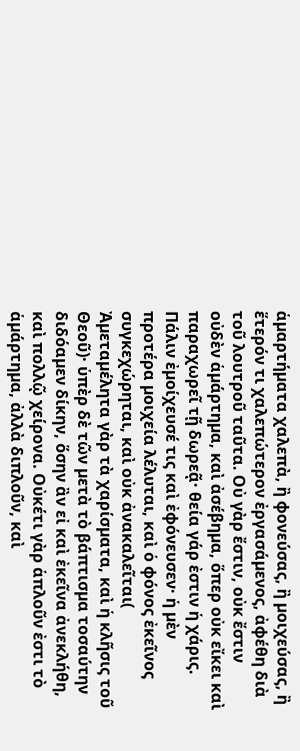ἁµαρτήµατα χαλεπὰ, ἢ φονεύσας, ἢ µοιχεύσας, ἢ ἕτερόν τι χαλεπώτερον ἐργασάµενος, ἀφέθη διὰ τοῦ λουτροῦ ταῦτα. Οὐ γὰρ ἔστιν, οὐκ ἔστιν οὐδὲν ἁµάρτηµα, καὶ ἀσέβηµα, ὅπερ οὐκ εἴκει καὶ παραχωρεῖ τῇ δωρεᾷ· θεία γάρ ἐστιν ἡ χάρις. Πάλιν ἐµοίχευσέ τις καὶ ἐφόνευσεν· ἡ µὲν προτέρα µοιχεία λέλυται, καὶ ὁ φόνος ἐκεῖνος συγκεχώρηται, καὶ οὐκ ἀνακαλεῖται( Ἀµεταµέλητα γὰρ τὰ χαρίσµατα, καὶ ἡ κλῆσις τοῦ Θεοῦ)· ὑπὲρ δὲ τῶν µετὰ τὸ βάπτισµα τοσαύτην διδόαµεν δίκην, ὅσην ἂν εἰ καὶ ἐκεῖνα ἀνεκλήθη, καὶ πολλῷ χείρονα. Οὐκέτι γὰρ ἁπλοῦν ἐστι τὸ ἁµάρτηµα, ἀλλὰ διπλοῦν, καὶ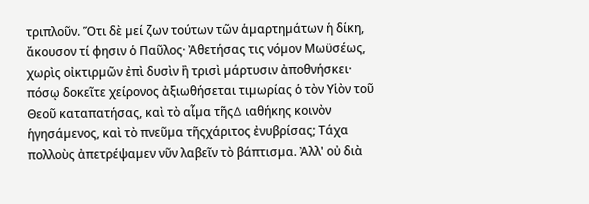τριπλοῦν. Ὅτι δὲ µεί ζων τούτων τῶν ἁµαρτηµάτων ἡ δίκη, ἄκουσον τί φησιν ὁ Παῦλος· Ἀθετήσας τις νόµον Μωϋσέως, χωρὶς οἰκτιρµῶν ἐπὶ δυσὶν ἢ τρισὶ µάρτυσιν ἀποθνήσκει· πόσῳ δοκεῖτε χείρονος ἀξιωθήσεται τιµωρίας ὁ τὸν Υἱὸν τοῦ Θεοῦ καταπατήσας, καὶ τὸ αἷµα τῆς∆ ιαθήκης κοινὸν ἡγησάµενος, καὶ τὸ πνεῦµα τῆςχάριτος ἐνυβρίσας; Τάχα πολλοὺς ἀπετρέψαµεν νῦν λαβεῖν τὸ βάπτισµα. Ἀλλ' οὐ διὰ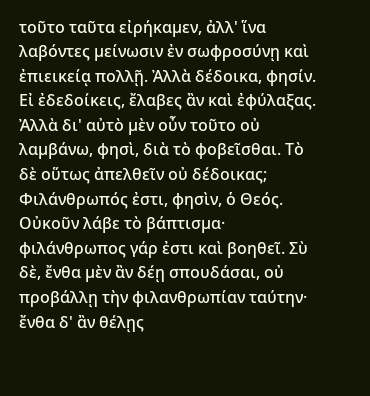τοῦτο ταῦτα εἰρήκαµεν, ἀλλ' ἵνα λαβόντες µείνωσιν ἐν σωφροσύνῃ καὶ ἐπιεικείᾳ πολλῇ. Ἀλλὰ δέδοικα, φησίν. Εἰ ἐδεδοίκεις, ἔλαβες ἂν καὶ ἐφύλαξας. Ἀλλὰ δι' αὐτὸ µὲν οὖν τοῦτο οὐ λαµβάνω, φησὶ, διὰ τὸ φοβεῖσθαι. Τὸ δὲ οὕτως ἀπελθεῖν οὐ δέδοικας; Φιλάνθρωπός ἐστι, φησὶν, ὁ Θεός. Οὐκοῦν λάβε τὸ βάπτισµα· φιλάνθρωπος γάρ ἐστι καὶ βοηθεῖ. Σὺ δὲ, ἔνθα µὲν ἂν δέῃ σπουδάσαι, οὐ προβάλλῃ τὴν φιλανθρωπίαν ταύτην· ἔνθα δ' ἂν θέλῃς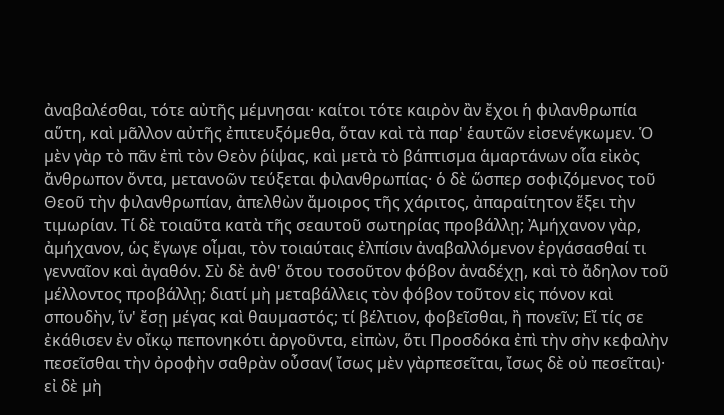ἀναβαλέσθαι, τότε αὐτῆς µέµνησαι· καίτοι τότε καιρὸν ἂν ἔχοι ἡ φιλανθρωπία αὕτη, καὶ µᾶλλον αὐτῆς ἐπιτευξόµεθα, ὅταν καὶ τὰ παρ' ἑαυτῶν εἰσενέγκωµεν. Ὁ µὲν γὰρ τὸ πᾶν ἐπὶ τὸν Θεὸν ῥίψας, καὶ µετὰ τὸ βάπτισµα ἁµαρτάνων οἷα εἰκὸς ἄνθρωπον ὄντα, µετανοῶν τεύξεται φιλανθρωπίας· ὁ δὲ ὥσπερ σοφιζόµενος τοῦ Θεοῦ τὴν φιλανθρωπίαν, ἀπελθὼν ἄµοιρος τῆς χάριτος, ἀπαραίτητον ἕξει τὴν τιµωρίαν. Τί δὲ τοιαῦτα κατὰ τῆς σεαυτοῦ σωτηρίας προβάλλῃ; Ἀµήχανον γὰρ, ἀµήχανον, ὡς ἔγωγε οἶµαι, τὸν τοιαύταις ἐλπίσιν ἀναβαλλόµενον ἐργάσασθαί τι γενναῖον καὶ ἀγαθόν. Σὺ δὲ ἀνθ' ὅτου τοσοῦτον φόβον ἀναδέχῃ, καὶ τὸ ἄδηλον τοῦ µέλλοντος προβάλλῃ; διατί µὴ µεταβάλλεις τὸν φόβον τοῦτον εἰς πόνον καὶ σπουδὴν, ἵν' ἔσῃ µέγας καὶ θαυµαστός; τί βέλτιον, φοβεῖσθαι, ἢ πονεῖν; Εἴ τίς σε ἐκάθισεν ἐν οἴκῳ πεπονηκότι ἀργοῦντα, εἰπὼν, ὅτι Προσδόκα ἐπὶ τὴν σὴν κεφαλὴν πεσεῖσθαι τὴν ὀροφὴν σαθρὰν οὖσαν( ἴσως µὲν γὰρπεσεῖται, ἴσως δὲ οὐ πεσεῖται)· εἰ δὲ µὴ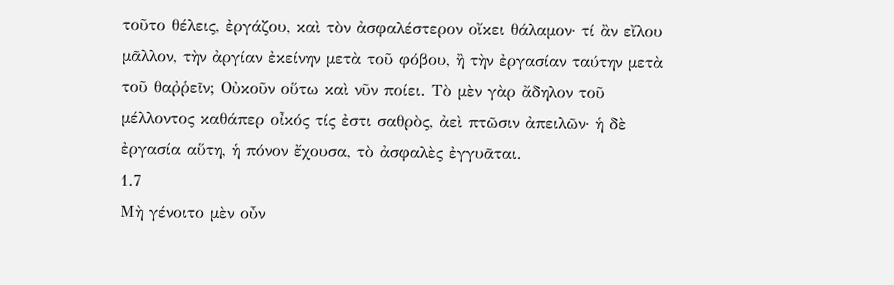τοῦτο θέλεις, ἐργάζου, καὶ τὸν ἀσφαλέστερον οἴκει θάλαµον· τί ἂν εἴλου µᾶλλον, τὴν ἀργίαν ἐκείνην µετὰ τοῦ φόβου, ἢ τὴν ἐργασίαν ταύτην µετὰ τοῦ θαῤῥεῖν; Οὐκοῦν οὕτω καὶ νῦν ποίει. Τὸ µὲν γὰρ ἄδηλον τοῦ µέλλοντος καθάπερ οἶκός τίς ἐστι σαθρὸς, ἀεὶ πτῶσιν ἀπειλῶν· ἡ δὲ ἐργασία αὕτη, ἡ πόνον ἔχουσα, τὸ ἀσφαλὲς ἐγγυᾶται.
1.7
Μὴ γένοιτο µὲν οὖν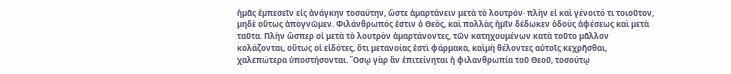ἡµᾶς ἐµπεσεῖν εἰς ἀνάγκην τοσαύτην, ὥστε ἁµαρτάνειν µετὰ τὸ λουτρόν· πλὴν εἰ καὶ γένοιτό τι τοιοῦτον, µηδὲ οὕτως ἀπογνῶµεν. Φιλάνθρωπός ἐστιν ὁ Θεὸς, καὶ πολλὰς ἡµῖν δέδωκεν ὁδοὺς ἀφέσεως καὶ µετὰ ταῦτα. Πλὴν ὥσπερ οἱ µετὰ τὸ λουτρὸν ἁµαρτάνοντες, τῶν κατηχουµένων κατὰ τοῦτο µᾶλλον κολάζονται, οὕτως οἱ εἰδότες, ὅτι µετανοίας ἐστὶ φάρµακα, καὶµὴ θέλοντες αὐτοῖς κεχρῆσθαι, χαλεπώτερα ὑποστήσονται. Ὅσῳ γὰρ ἂν ἐπιτείνηται ἡ φιλανθρωπία τοῦ Θεοῦ, τοσούτῳ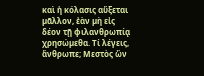καὶ ἡ κόλασις αὔξεται µᾶλλον, ἐὰν µὴ εἰς δέον τῇ φιλανθρωπίᾳ χρησώµεθα. Τί λέγεις, ἄνθρωπε; Μεστὸς ὢν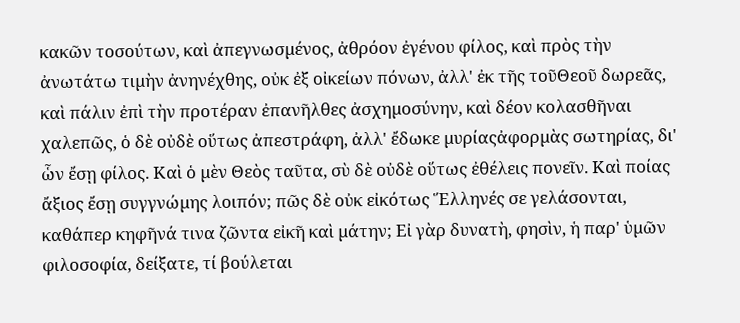κακῶν τοσούτων, καὶ ἀπεγνωσµένος, ἀθρόον ἐγένου φίλος, καὶ πρὸς τὴν ἀνωτάτω τιµὴν ἀνηνέχθης, οὐκ ἐξ οἰκείων πόνων, ἀλλ' ἐκ τῆς τοῦΘεοῦ δωρεᾶς, καὶ πάλιν ἐπὶ τὴν προτέραν ἐπανῆλθες ἀσχηµοσύνην, καὶ δέον κολασθῆναι χαλεπῶς, ὁ δὲ οὐδὲ οὕτως ἀπεστράφη, ἀλλ' ἔδωκε µυρίαςἀφορµὰς σωτηρίας, δι' ὧν ἔσῃ φίλος. Καὶ ὁ µὲν Θεὸς ταῦτα, σὺ δὲ οὐδὲ οὕτως ἐθέλεις πονεῖν. Καὶ ποίας ἄξιος ἔσῃ συγγνώµης λοιπόν; πῶς δὲ οὐκ εἰκότως Ἕλληνές σε γελάσονται, καθάπερ κηφῆνά τινα ζῶντα εἰκῆ καὶ µάτην; Εἰ γὰρ δυνατὴ, φησὶν, ἡ παρ' ὑµῶν φιλοσοφία, δείξατε, τί βούλεται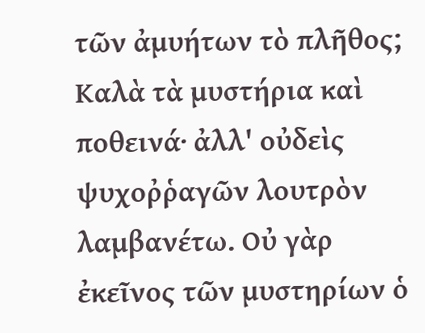τῶν ἀµυήτων τὸ πλῆθος; Καλὰ τὰ µυστήρια καὶ ποθεινά· ἀλλ' οὐδεὶς ψυχοῤῥαγῶν λουτρὸν λαµβανέτω. Οὐ γὰρ ἐκεῖνος τῶν µυστηρίων ὁ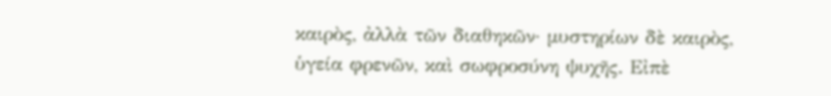καιρὸς, ἀλλὰ τῶν διαθηκῶν· µυστηρίων δὲ καιρὸς, ὑγεία φρενῶν, καὶ σωφροσύνη ψυχῆς. Εἰπὲ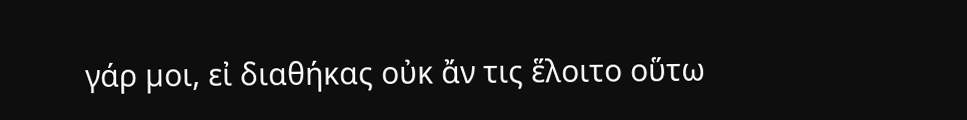γάρ µοι, εἰ διαθήκας οὐκ ἄν τις ἕλοιτο οὕτω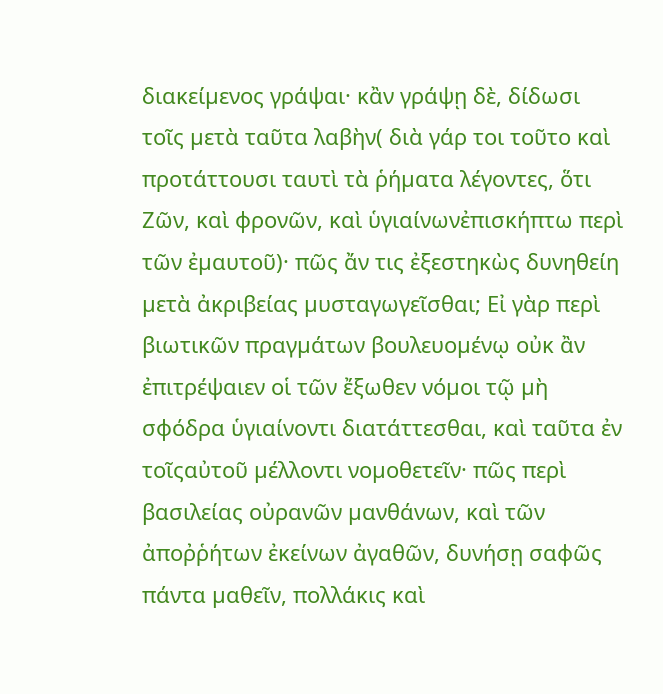διακείµενος γράψαι· κἂν γράψῃ δὲ, δίδωσι τοῖς µετὰ ταῦτα λαβὴν( διὰ γάρ τοι τοῦτο καὶ προτάττουσι ταυτὶ τὰ ῥήµατα λέγοντες, ὅτι Ζῶν, καὶ φρονῶν, καὶ ὑγιαίνωνἐπισκήπτω περὶ τῶν ἐµαυτοῦ)· πῶς ἄν τις ἐξεστηκὼς δυνηθείη µετὰ ἀκριβείας µυσταγωγεῖσθαι; Εἰ γὰρ περὶ βιωτικῶν πραγµάτων βουλευοµένῳ οὐκ ἂν ἐπιτρέψαιεν οἱ τῶν ἔξωθεν νόµοι τῷ µὴ σφόδρα ὑγιαίνοντι διατάττεσθαι, καὶ ταῦτα ἐν τοῖςαὐτοῦ µέλλοντι νοµοθετεῖν· πῶς περὶ βασιλείας οὐρανῶν µανθάνων, καὶ τῶν ἀποῤῥήτων ἐκείνων ἀγαθῶν, δυνήσῃ σαφῶς πάντα µαθεῖν, πολλάκις καὶ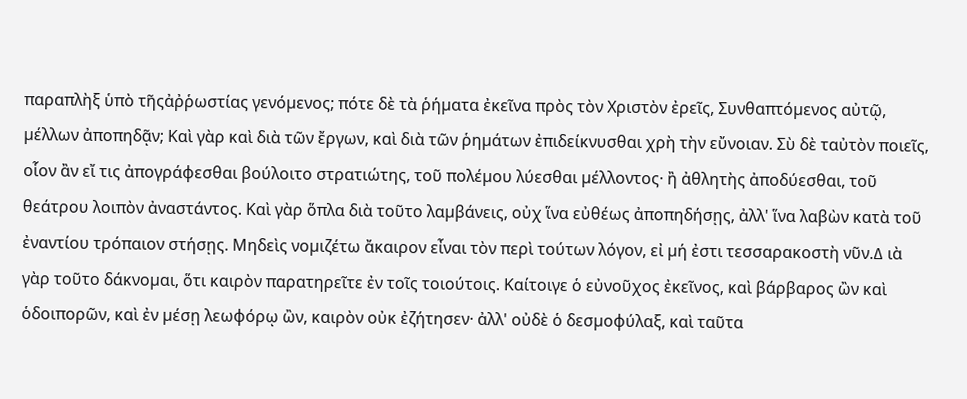παραπλὴξ ὑπὸ τῆςἀῤῥωστίας γενόµενος; πότε δὲ τὰ ῥήµατα ἐκεῖνα πρὸς τὸν Χριστὸν ἐρεῖς, Συνθαπτόµενος αὐτῷ, µέλλων ἀποπηδᾷν; Καὶ γὰρ καὶ διὰ τῶν ἔργων, καὶ διὰ τῶν ῥηµάτων ἐπιδείκνυσθαι χρὴ τὴν εὔνοιαν. Σὺ δὲ ταὐτὸν ποιεῖς, οἷον ἂν εἴ τις ἀπογράφεσθαι βούλοιτο στρατιώτης, τοῦ πολέµου λύεσθαι µέλλοντος· ἢ ἀθλητὴς ἀποδύεσθαι, τοῦ θεάτρου λοιπὸν ἀναστάντος. Καὶ γὰρ ὅπλα διὰ τοῦτο λαµβάνεις, οὐχ ἵνα εὐθέως ἀποπηδήσῃς, ἀλλ' ἵνα λαβὼν κατὰ τοῦ ἐναντίου τρόπαιον στήσῃς. Μηδεὶς νοµιζέτω ἄκαιρον εἶναι τὸν περὶ τούτων λόγον, εἰ µή ἐστι τεσσαρακοστὴ νῦν.∆ ιὰ γὰρ τοῦτο δάκνοµαι, ὅτι καιρὸν παρατηρεῖτε ἐν τοῖς τοιούτοις. Καίτοιγε ὁ εὐνοῦχος ἐκεῖνος, καὶ βάρβαρος ὢν καὶ ὁδοιπορῶν, καὶ ἐν µέσῃ λεωφόρῳ ὢν, καιρὸν οὐκ ἐζήτησεν· ἀλλ' οὐδὲ ὁ δεσµοφύλαξ, καὶ ταῦτα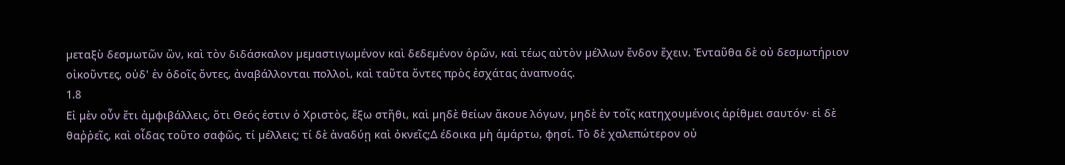µεταξὺ δεσµωτῶν ὢν, καὶ τὸν διδάσκαλον µεµαστιγωµένον καὶ δεδεµένον ὁρῶν, καὶ τέως αὐτὸν µέλλων ἔνδον ἔχειν. Ἐνταῦθα δὲ οὐ δεσµωτήριον οἰκοῦντες, οὐδ' ἐν ὁδοῖς ὄντες, ἀναβάλλονται πολλοὶ, καὶ ταῦτα ὄντες πρὸς ἐσχάτας ἀναπνοάς.
1.8
Εἰ µὲν οὖν ἔτι ἀµφιβάλλεις, ὅτι Θεός ἐστιν ὁ Χριστὸς, ἔξω στῆθι, καὶ µηδὲ θείων ἄκουε λόγων, µηδὲ ἐν τοῖς κατηχουµένοις ἀρίθµει σαυτόν· εἰ δὲ θαῤῥεῖς, καὶ οἶδας τοῦτο σαφῶς, τί µέλλεις; τί δὲ ἀναδύῃ καὶ ὀκνεῖς;∆ έδοικα µὴ ἁµάρτω, φησί. Τὸ δὲ χαλεπώτερον οὐ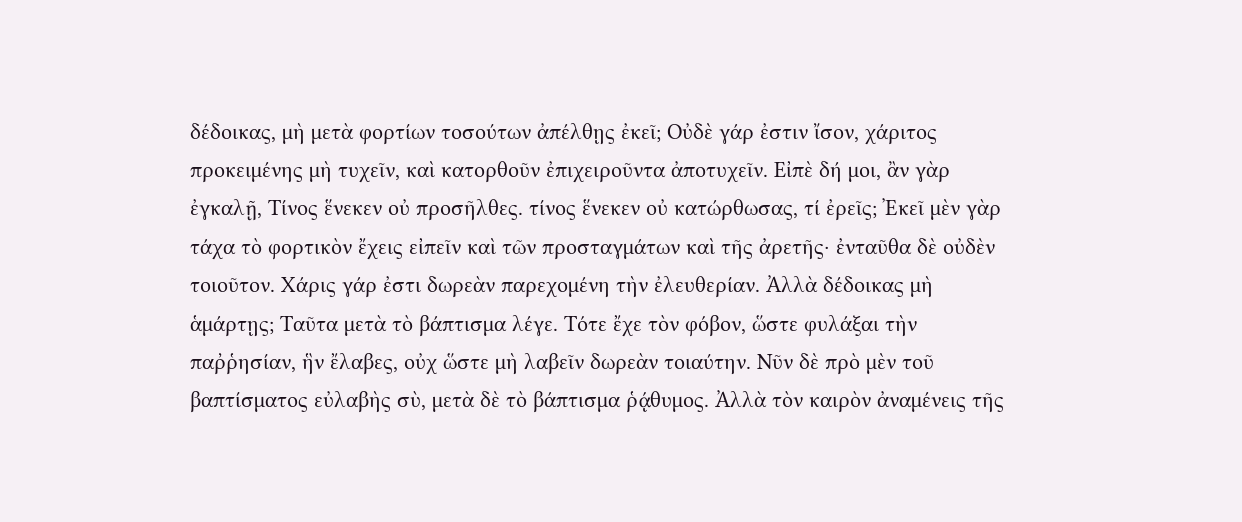δέδοικας, µὴ µετὰ φορτίων τοσούτων ἀπέλθῃς ἐκεῖ; Οὐδὲ γάρ ἐστιν ἴσον, χάριτος προκειµένης µὴ τυχεῖν, καὶ κατορθοῦν ἐπιχειροῦντα ἀποτυχεῖν. Εἰπὲ δή µοι, ἂν γὰρ ἐγκαλῇ, Τίνος ἕνεκεν οὐ προσῆλθες. τίνος ἕνεκεν οὐ κατώρθωσας, τί ἐρεῖς; Ἐκεῖ µὲν γὰρ τάχα τὸ φορτικὸν ἔχεις εἰπεῖν καὶ τῶν προσταγµάτων καὶ τῆς ἀρετῆς· ἐνταῦθα δὲ οὐδὲν τοιοῦτον. Χάρις γάρ ἐστι δωρεὰν παρεχοµένη τὴν ἐλευθερίαν. Ἀλλὰ δέδοικας µὴ ἁµάρτῃς; Ταῦτα µετὰ τὸ βάπτισµα λέγε. Τότε ἔχε τὸν φόβον, ὥστε φυλάξαι τὴν παῤῥησίαν, ἣν ἔλαβες, οὐχ ὥστε µὴ λαβεῖν δωρεὰν τοιαύτην. Νῦν δὲ πρὸ µὲν τοῦ βαπτίσµατος εὐλαβὴς σὺ, µετὰ δὲ τὸ βάπτισµα ῥᾴθυµος. Ἀλλὰ τὸν καιρὸν ἀναµένεις τῆς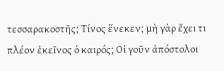τεσσαρακοστῆς; Τίνος ἕνεκεν; µὴ γὰρ ἔχει τι πλέον ἐκεῖνος ὁ καιρός; Οἱ γοῦν ἀπόστολοι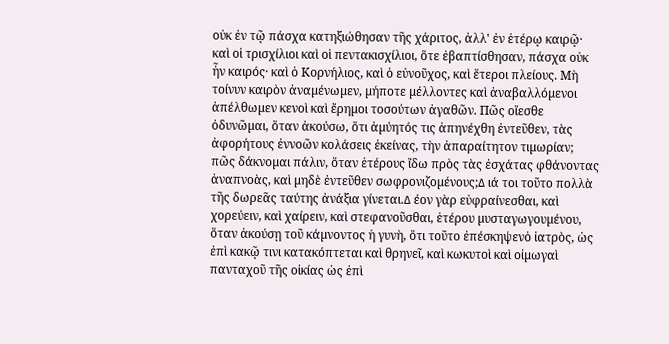οὐκ ἐν τῷ πάσχα κατηξιώθησαν τῆς χάριτος, ἀλλ' ἐν ἑτέρῳ καιρῷ· καὶ οἱ τρισχίλιοι καὶ οἱ πεντακισχίλιοι, ὅτε ἐβαπτίσθησαν, πάσχα οὐκ ἦν καιρός· καὶ ὁ Κορνήλιος, καὶ ὁ εὐνοῦχος, καὶ ἕτεροι πλείους. Μὴ τοίνυν καιρὸν ἀναµένωµεν, µήποτε µέλλοντες καὶ ἀναβαλλόµενοι ἀπέλθωµεν κενοὶ καὶ ἔρηµοι τοσούτων ἀγαθῶν. Πῶς οἴεσθε ὀδυνῶµαι, ὅταν ἀκούσω, ὅτι ἀµύητός τις ἀπηνέχθη ἐντεῦθεν, τὰς ἀφορήτους ἐννοῶν κολάσεις ἐκείνας, τὴν ἀπαραίτητον τιµωρίαν; πῶς δάκνοµαι πάλιν, ὅταν ἑτέρους ἴδω πρὸς τὰς ἐσχάτας φθάνοντας ἀναπνοὰς, καὶ µηδὲ ἐντεῦθεν σωφρονιζοµένους;∆ ιά τοι τοῦτο πολλὰ τῆς δωρεᾶς ταύτης ἀνάξια γίνεται.∆ έον γὰρ εὐφραίνεσθαι, καὶ χορεύειν, καὶ χαίρειν, καὶ στεφανοῦσθαι, ἑτέρου µυσταγωγουµένου, ὅταν ἀκούσῃ τοῦ κάµνοντος ἡ γυνὴ, ὅτι τοῦτο ἐπέσκηψενὁ ἰατρὸς, ὡς ἐπὶ κακῷ τινι κατακόπτεται καὶ θρηνεῖ, καὶ κωκυτοὶ καὶ οἰµωγαὶ πανταχοῦ τῆς οἰκίας ὡς ἐπὶ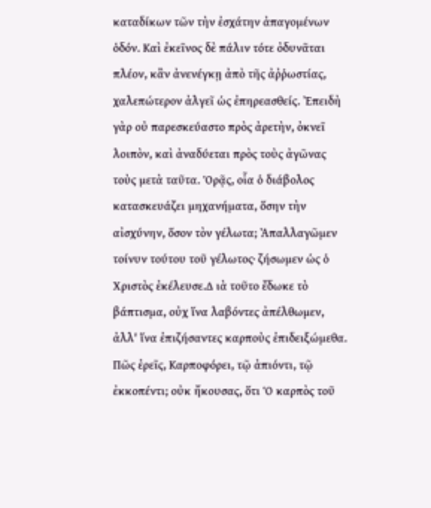καταδίκων τῶν τὴν ἐσχάτην ἀπαγοµένων ὁδόν. Καὶ ἐκεῖνος δὲ πάλιν τότε ὀδυνᾶται πλέον, κἂν ἀνενέγκῃ ἀπὸ τῆς ἀῤῥωστίας, χαλεπώτερον ἀλγεῖ ὡς ἐπηρεασθείς. Ἐπειδὴ γὰρ οὐ παρεσκεύαστο πρὸς ἀρετὴν, ὀκνεῖ λοιπὸν, καὶ ἀναδύεται πρὸς τοὺς ἀγῶνας τοὺς µετὰ ταῦτα. Ὁρᾷς, οἷα ὁ διάβολος κατασκευάζει µηχανήµατα, ὅσην τὴν αἰσχύνην, ὅσον τὸν γέλωτα; Ἀπαλλαγῶµεν τοίνυν τούτου τοῦ γέλωτος· ζήσωµεν ὡς ὁ Χριστὸς ἐκέλευσε.∆ ιὰ τοῦτο ἔδωκε τὸ βάπτισµα, οὐχ ἵνα λαβόντες ἀπέλθωµεν, ἀλλ' ἵνα ἐπιζήσαντες καρποὺς ἐπιδειξώµεθα. Πῶς ἐρεῖς, Καρποφόρει, τῷ ἀπιόντι, τῷ ἐκκοπέντι; οὐκ ἤκουσας, ὅτι Ὁ καρπὸς τοῦ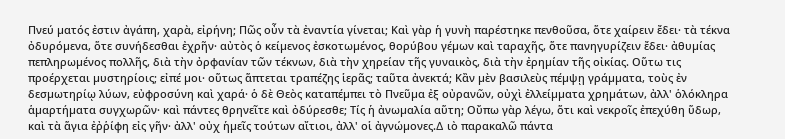Πνεύ µατός ἐστιν ἀγάπη, χαρὰ, εἰρήνη; Πῶς οὖν τὰ ἐναντία γίνεται; Καὶ γὰρ ἡ γυνὴ παρέστηκε πενθοῦσα, ὅτε χαίρειν ἔδει· τὰ τέκνα ὀδυρόµενα, ὅτε συνήδεσθαι ἐχρῆν· αὐτὸς ὁ κείµενος ἐσκοτωµένος, θορύβου γέµων καὶ ταραχῆς, ὅτε πανηγυρίζειν ἔδει· ἀθυµίας πεπληρωµένος πολλῆς, διὰ τὴν ὀρφανίαν τῶν τέκνων, διὰ τὴν χηρείαν τῆς γυναικὸς, διὰ τὴν ἐρηµίαν τῆς οἰκίας. Οὕτω τις προέρχεται µυστηρίοις; εἰπέ µοι· οὕτως ἅπτεται τραπέζης ἱερᾶς; ταῦτα ἀνεκτά; Κἂν µὲν βασιλεὺς πέµψῃ γράµµατα, τοὺς ἐν δεσµωτηρίῳ λύων, εὐφροσύνη καὶ χαρά· ὁ δὲ Θεὸς καταπέµπει τὸ Πνεῦµα ἐξ οὐρανῶν, οὐχὶ ἐλλείµµατα χρηµάτων, ἀλλ' ὁλόκληρα ἁµαρτήµατα συγχωρῶν· καὶ πάντες θρηνεῖτε καὶ ὀδύρεσθε; Τίς ἡ ἀνωµαλία αὕτη; Οὔπω γὰρ λέγω, ὅτι καὶ νεκροῖς ἐπεχύθη ὕδωρ, καὶ τὰ ἅγια ἐῤῥίφη εἰς γῆν· ἀλλ' οὐχ ἡµεῖς τούτων αἴτιοι, ἀλλ' οἱ ἀγνώµονες.∆ ιὸ παρακαλῶ πάντα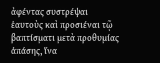ἀφέντας συστρέψαι ἑαυτοὺς καὶ προσιέναι τῷ βαπτίσµατι µετὰ προθυµίας ἁπάσης, ἵνα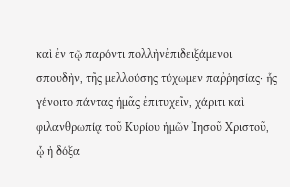καὶ ἐν τῷ παρόντι πολλὴνἐπιδειξάµενοι σπουδὴν, τῆς µελλούσης τύχωµεν παῤῥησίας· ἧς γένοιτο πάντας ἡµᾶς ἐπιτυχεῖν, χάριτι καὶ φιλανθρωπίᾳ τοῦ Κυρίου ἡµῶν Ἰησοῦ Χριστοῦ, ᾧ ἡ δόξα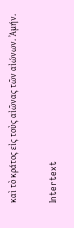καὶ τὸ κράτος εἰς τοὺς αἰῶνας τῶν αἰώνων. Ἀµήν.

Intertext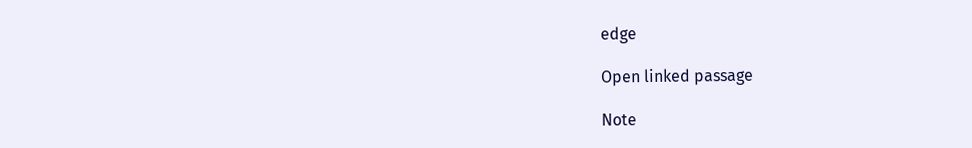edge

Open linked passage

Note